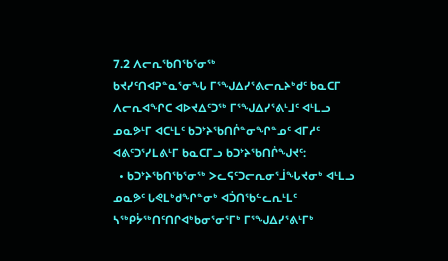7.2 ᐱᓕᕆᖃᑎᖃᕐᓂᖅ
ᑲᔪᓯᑦᑎᐊᕈᓐᓇᕐᓂᖓ ᒥᕐᖑᐃᓯᕐᕕᓕᕆᔨᒃᑯᑦ ᑲᓇᑕᒥ ᐱᓕᕆᐊᖏᑕ ᐊᐅᔪᐃᑦᑐᖅ ᒥᕐᖑᐃᓯᕐᕕᒻᒧᑦ ᐊᒻᒪᓗ ᓄᓇᕗᒻᒥ ᐊᑕᒻᒪᑦ ᑲᑐᔾᔨᖃᑎᒌᓐᓂᖏᓐᓄᑦ ᐊᒥᓱᑦ ᐊᕕᑦᑐᕐᓯᒪᕕᒻᒥ ᑲᓇᑕᒥᓗ ᑲᑐᔾᔨᖃᑎᒌᖑᔪᑦ:
  • ᑲᑐᔾᔨᖃᑎᖃᕐᓂᖅ ᐳᓚᕋᑦᑐᓕᕆᓂᕐᒨᖓᔪᓂᒃ ᐊᒻᒪᓗ ᓄᓇᕗᑦ ᒐᕙᒪᒃᑯᖏᓐᓂᒃ ᐊᑑᑎᖃᓪᓚᕆᒻᒪᑦ ᓴᖅᑭᔮᖅᑎᑦᑎᒋᐊᒃᑲᓂᕐᓂᕐᒥᒃ ᒥᕐᖑᐃᓯᕐᕕᒻᒥᒃ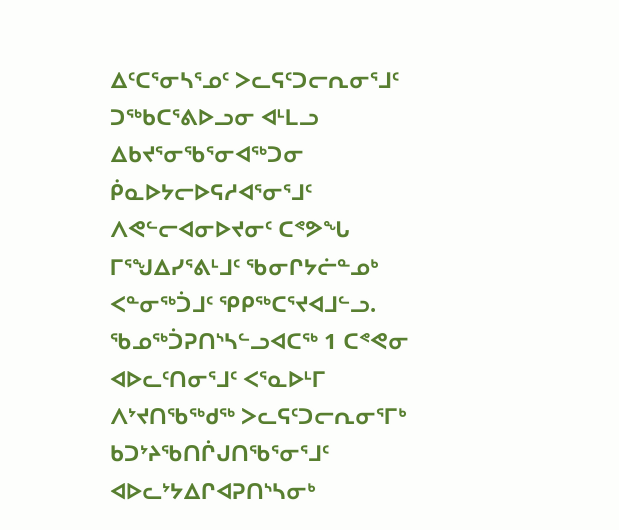ᐃᑦᑕᕐᓂᓴᕐᓄᑦ ᐳᓚᕋᑦᑐᓕᕆᓂᕐᒧᑦ ᑐᖅᑲᑕᕐᕕᐅᓗᓂ ᐊᒻᒪᓗ ᐃᑲᔪᕐᓂᖃᕐᓂᐊᖅᑐᓂ ᑮᓇᐅᔭᓕᐅᕋᓱᐊᕐᓂᕐᒧᑦ ᐱᕙᓪᓕᐊᓂᐅᔪᓂᑦ ᑕᕝᕗᖓ ᒥᕐᖑᐃᓯᕐᕕᒻᒧᑦ ᖃᓂᒋᔭᓖᓐᓄᒃ ᐸᓐᓂᖅᑑᒧᑦ ᕿᑭᖅᑕᕐᔪᐊᒧᓪᓗ. ᖃᓄᖅᑑᕈᑎᔅᓴᓪᓗᐊᑕᖅ 1 ᑕᕝᕙᓂ ᐊᐅᓚᑦᑎᓂᕐᒧᑦ ᐸᕐᓇᐅᒻᒥ ᐱᔾᔪᑎᖃᖅᑯᖅ ᐳᓚᕋᑦᑐᓕᕆᓂᕐᒥᒃ ᑲᑐᔾᔨᖃᑎᒌᒍᑎᖃᕐᓂᕐᒧᑦ ᐊᐅᓚᔾᔭᐃᒋᐊᕈᑎᔅᓴᓂᒃ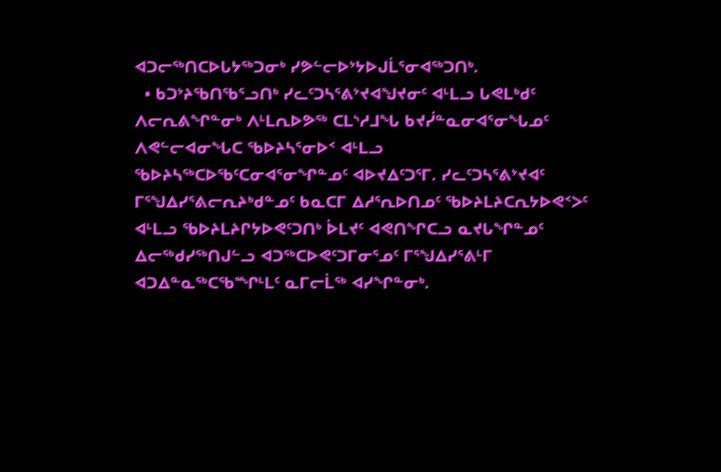ᐊᑐᓕᖅᑎᑕᐅᒐᔭᖅᑐᓂᒃ ᓯᕗᓪᓕᐅᔾᔭᐅᒍᒫᕐᓂᐊᖅᑐᑎᒃ.
  • ᑲᑐᔾᔨᖃᑎᖃᕐᓗᑎᒃ ᓯᓚᑦᑐᓴᕐᕕᔾᔪᐊᖑᔪᓂᑦ ᐊᒻᒪᓗ ᒐᕙᒪᒃᑯᑦ ᐱᓕᕆᕕᖏᓐᓂᒃ ᐱᒻᒪᕆᐅᕗᖅ ᑕᒪᔅᓱᒧᖓ ᑲᔪᓰᓐᓇᓂᐊᕐᓂᖓᓄᑦ ᐱᕙᓪᓕᐊᓂᖓᑕ ᖃᐅᔨᓴᕐᓂᐅᑉ ᐊᒻᒪᓗ ᖃᐅᔨᓴᖅᑕᐅᖃᑦᑕᓂᐊᕐᓂᖏᓐᓄᑦ ᐊᐅᔪᐃᑦᑐᕐᒥ. ᓯᓚᑦᑐᓴᕐᕕᔾᔪᐊᑦ ᒥᕐᖑᐃᓯᕐᕕᓕᕆᔨᒃᑯᓐᓄᑦ ᑲᓇᑕᒥ ᐃᓱᕐᕆᐅᑎᓄᑦ ᖃᐅᔨᒪᔨᑕᕆᔭᐅᕙᑉᐳᑦ ᐊᒻᒪᓗ ᖃᐅᔨᒪᔨᒋᔭᐅᕙᑦᑐᑎᒃ ᐆᒪᔪᑦ ᐊᕙᑎᖏᑕᓗ ᓇᔪᒐᖏᓐᓄᑦ ᐃᓕᖅᑯᓯᖅᑎᒍᓪᓗ ᐊᑐᖅᑕᐅᕙᑦᑐᒥᓂᕐᓄᑦ ᒥᕐᖑᐃᓯᕐᕕᒻᒥ ᐊᑐᐃᓐᓇᖅᑕᖃᙱᒻᒪᑦ ᓇᒥᓕᒫᖅ ᐊᓯᖏᓐᓂᒃ.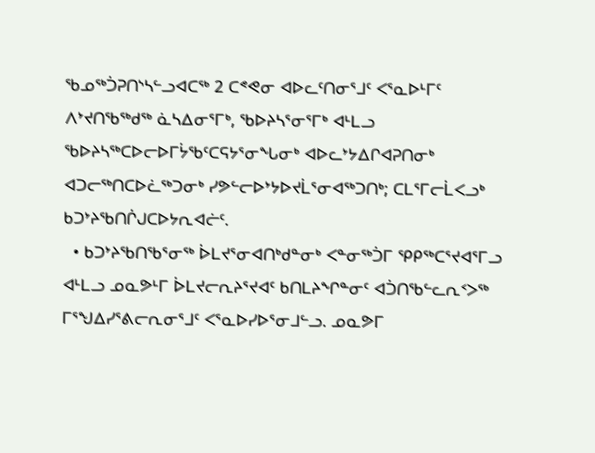ᖃᓄᖅᑑᕈᑎᔅᓴᓪᓗᐊᑕᖅ 2 ᑕᕝᕙᓂ ᐊᐅᓚᑦᑎᓂᕐᒧᑦ ᐸᕐᓇᐅᒻᒥᑦ ᐱᔾᔪᑎᖃᖅᑯᖅ ᓈᓴᐃᓂᕐᒥᒃ, ᖃᐅᔨᓴᕐᓂᕐᒥᒃ ᐊᒻᒪᓗ ᖃᐅᔨᓴᖅᑕᐅᓕᐅᒥᔮᖃᑦᑕᕋᔭᕐᓂᖓᓂᒃ ᐊᐅᓚᔾᔭᐃᒋᐊᕈᑎᓂᒃ ᐊᑐᓕᖅᑎᑕᐅᓛᖅᑐᓂᒃ ᓯᕗᓪᓕᐅᔾᔭᐅᔪᒫᕐᓂᐊᖅᑐᑎᒃ; ᑕᒪᕐᒥᓕᒫᐸᓗᒃ ᑲᑐᔾᔨᖃᑎᒌᒍᑕᐅᔭᕆᐊᓖᑦ.
  • ᑲᑐᔾᔨᖃᑎᖃᕐᓂᖅ ᐆᒪᔪᕐᓂᐊᑎᒃᑯᓐᓂᒃ ᐸᓐᓂᖅᑑᒥ ᕿᑭᖅᑕᕐᔪᐊᕐᒥᓗ ᐊᒻᒪᓗ ᓄᓇᕗᒻᒥ ᐆᒪᔪᓕᕆᔨᕐᔪᐊᑦ ᑲᑎᒪᔨᖏᓐᓂᑦ ᐊᑑᑎᖃᓪᓚᕆᑉᐳᖅ ᒥᕐᖑᐃᓯᕐᕕᓕᕆᓂᕐᒧᑦ ᐸᕐᓇᐅᓯᐅᕐᓂᒧᓪᓗ. ᓄᓇᕗᒥ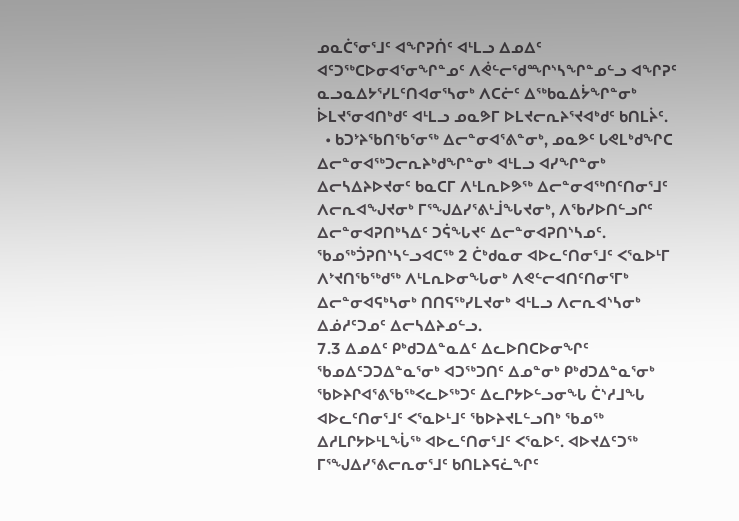ᓄᓇᑖᕐᓂᕐᒧᑦ ᐊᖏᕈᑏᑦ ᐊᒻᒪᓗ ᐃᓄᐃᑦ ᐊᑦᑐᖅᑕᐅᓂᐊᕐᓂᖏᓐᓄᑦ ᐱᕚᓪᓕᖁᙱᔅᓴᖏᓐᓄᓪᓗ ᐊᖏᕈᑦ ᓇᓗᓇᐃᔭᕐᓯᒪᑦᑎᐊᓂᕐᓴᓂᒃ ᐱᑕᓖᑦ ᐃᖅᑲᓇᐃᔮᖏᓐᓂᒃ ᐆᒪᔪᕐᓂᐊᑎᒃᑯᑦ ᐊᒻᒪᓗ ᓄᓇᕗᒥ ᐅᒪᔪᓕᕆᔨᕐᔪᐊᒃᑯᑦ ᑲᑎᒪᔩᑦ.
  • ᑲᑐᔾᔨᖃᑎᖃᕐᓂᖅ ᐃᓕᓐᓂᐊᕐᕕᓐᓂᒃ, ᓄᓇᕗᑦ ᒐᕙᒪᒃᑯᖏᑕ ᐃᓕᓐᓂᐊᖅᑐᓕᕆᔨᒃᑯᖏᓐᓂᒃ ᐊᒻᒪᓗ ᐊᓯᖏᓐᓂᒃ ᐃᓕᓴᐃᔨᐅᔪᓂᑦ ᑲᓇᑕᒥ ᐱᒻᒪᕆᐅᕗᖅ ᐃᓕᓐᓂᐊᖅᑎᑦᑎᓂᕐᒧᑦ ᐱᓕᕆᐊᖑᔪᓂᒃ ᒥᕐᖑᐃᓯᕐᕕᒻᒨᖓᔪᓂᒃ, ᐱᖃᓯᐅᑎᓪᓗᒋᑦ ᐃᓕᓐᓂᐊᕈᑎᒃᓴᐃᑦ ᑐᕌᖓᔪᑦ ᐃᓕᓐᓂᐊᕈᑎᔅᓴᓄᑦ. ᖃᓄᖅᑑᕈᑎᔅᓴᓪᓗᐊᑕᖅ 2 ᑖᒃᑯᓇᓂ ᐊᐅᓚᑦᑎᓂᕐᒧᑦ ᐸᕐᓇᐅᒻᒥ ᐱᔾᔪᑎᖃᖅᑯᖅ ᐱᒻᒪᕆᐅᓂᖓᓂᒃ ᐱᕙᓪᓕᐊᑎᑦᑎᓂᕐᒥᒃ ᐃᓕᓐᓂᐊᕋᒃᓴᓂᒃ ᑎᑎᕋᖅᓯᒪᔪᓂᒃ ᐊᒻᒪᓗ ᐱᓕᕆᐊᔅᓴᓂᒃ ᐃᓅᓱᑦᑐᓄᑦ ᐃᓕᓴᐃᔨᓄᓪᓗ.
7.3 ᐃᓄᐃᑦ ᑭᒃᑯᑐᐃᓐᓇᐃᑦ ᐃᓚᐅᑎᑕᐅᓂᖏᑦ
ᖃᓄᐃᑦᑐᑐᐃᓐᓇᕐᓂᒃ ᐊᑐᖅᑐᑎᑦ ᐃᓄᓐᓂᒃ ᑭᒃᑯᑐᐃᓐᓇᕐᓂᒃ ᖃᐅᔨᒋᐊᕐᕕᖃᖅᐸᓚᐅᖅᑐᑦ ᐃᓚᒋᔭᐅᓪᓗᓂᖓ ᑖᔅᓱᒧᖓ ᐊᐅᓚᑦᑎᓂᕐᒧᑦ ᐸᕐᓇᐅᒻᒧᑦ ᖃᐅᔨᔪᒪᓪᓗᑎᒃ ᖃᓄᖅ ᐃᓱᒪᒋᔭᐅᒻᒪᖔᖅ ᐊᐅᓚᑦᑎᓂᕐᒧᑦ ᐸᕐᓇᐅᑦ. ᐊᐅᔪᐃᑦᑐᖅ ᒥᕐᖑᐃᓯᕐᕕᓕᕆᓂᕐᒧᑦ ᑲᑎᒪᔨᕋᓛᖏᑦ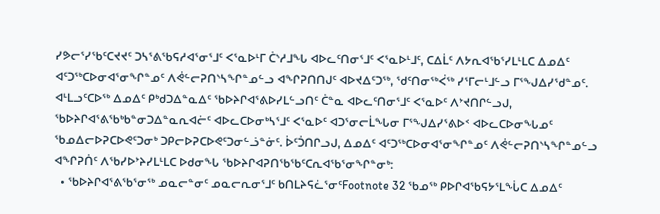ᓯᕗᓕᕐᓯᖃᑦᑕᔪᔪᑦ ᑐᓴᕐᕕᖃᕋᓱᐊᕐᓂᕐᒧᑦ ᐸᕐᓇᐅᒻᒥ ᑖᔅᓱᒧᖓ ᐊᐅᓚᑦᑎᓂᕐᒧᑦ ᐸᕐᓇᐅᒻᒧᑦ, ᑕᐃᒫᑦ ᐱᔭᕆᐊᖃᕐᓯᒪᒻᒪᑕ ᐃᓄᐃᑦ ᐊᑦᑐᖅᑕᐅᓂᐊᕐᓂᖏᓐᓄᑦ ᐱᕚᓪᓕᕈᑎᔅᓴᖏᓐᓄᓪᓗ ᐊᖏᕈᑎᑎᒍᑦ ᐊᐅᔪᐃᑦᑐᖅ, ᖁᑦᑎᓂᖅᐹᖅ ᓯᕐᒥᓕᒻᒧᓪᓗ ᒥᕐᖑᐃᓯᕐᑯᓐᓄᑦ.
ᐊᒻᒪᓗᑦᑕᐅᖅ ᐃᓄᐃᑦ ᑭᒃᑯᑐᐃᓐᓇᐃᑦ ᖃᐅᔨᒋᐊᕐᕕᐅᓯᒪᓪᓗᑎᑦ ᑖᓐᓇ ᐊᐅᓚᑦᑎᓂᕐᒧᑦ ᐸᕐᓇᐅᑦ ᐱᔾᔪᑎᒋᓪᓗᒍ, ᖃᐅᔨᒋᐊᕐᕕᖃᒃᑲᓐᓂᑐᐃᓐᓇᕆᐊᓖᑦ ᐊᐅᓚᑕᐅᓂᒃᓴᕐᒧᑦ ᐸᕐᓇᐅᑦ ᐊᑐᕐᓂᓕᒫᖓᓂ ᒥᕐᖑᐃᓯᕐᕕᐅᑉ ᐊᐅᓚᑕᐅᓂᖓᓄᑦ ᖃᓄᐃᓕᐅᕈᑕᐅᕙᑦᑐᓂᒃ ᑐᑭᓕᐅᕈᑕᐅᕙᑦᑐᓂᓪᓘᓐᓃᑦ. ᐆᑦᑑᑎᒋᓗᒍ, ᐃᓄᐃᑦ ᐊᑦᑐᖅᑕᐅᓂᐊᕐᓂᖏᓐᓄᑦ ᐱᕚᓪᓕᕈᑎᔅᓴᖏᓐᓄᓪᓗ ᐊᖏᕈᑏᑦ ᐱᖃᓯᐅᔾᔨᓯᒪᒻᒪᑕ ᐅᑯᓂᖓ ᖃᐅᔨᒋᐊᕈᑎᖃᖃᑦᑕᕆᐊᖃᕐᓂᖏᓐᓂᒃ:
  • ᖃᐅᔨᒋᐊᕐᕕᖃᕐᓂᖅ ᓄᓇᓕᓐᓂᑦ ᓄᓇᓕᕆᓂᕐᒧᑦ ᑲᑎᒪᔨᕋᓛᕐᓂᑦFootnote 32 ᖃᓄᖅ ᑭᐅᒋᐊᖃᕋᔭᕐᒪᖔᑕ ᐃᓄᐃᑦ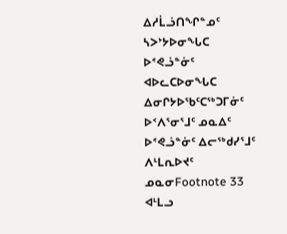ᐃᓱᒫᓘᑎᖏᓐᓄᑦ ᓴᐳᔾᔭᐅᓂᖓᑕ ᐅᕝᕙᓘᓐᓃᑦ ᐊᐅᓚᑕᐅᓂᖓᑕ ᐃᓂᒋᔭᐅᖃᑦᑕᖅᑐᒥᓃᑦ ᐅᑉᐱᕐᓂᕐᒧᑦ ᓄᓇᐃᑦ ᐅᕝᕙᓘᓐᓃᑦ ᐃᓕᖅᑯᓯᕐᒧᑦ ᐱᒻᒪᕆᐅᔪᑦ ᓄᓇᓂFootnote 33 ᐊᒻᒪᓗ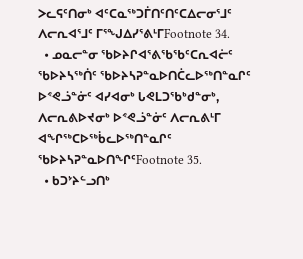ᐳᓚᕋᑦᑎᓂᒃ ᐊᑦᑕᓇᖅᑐᒦᑎᑦᑎᑦᑕᐃᓕᓂᕐᒧᑦ ᐱᓕᕆᐊᕐᒧᑦ ᒥᕐᖑᐃᓯᕐᕕᒻᒥFootnote 34.
  • ᓄᓇᓕᓐᓂ ᖃᐅᔨᒋᐊᕐᕕᖃᖃᑦᑕᕆᐊᓖᑦ ᖃᐅᔨᓴᖅᑏᑦ ᖃᐅᔨᓴᕈᓐᓇᐅᑎᑖᓚᐅᖅᑎᓐᓇᒋᑦ ᐅᕝᕙᓘᓐᓃᑦ ᐊᓯᐊᓂᒃ ᒐᕙᒪᑐᖃᒃᑯᓐᓂᒃ, ᐱᓕᕆᕕᐅᔪᓂᒃ ᐅᕝᕙᓘᓐᓃᑦ ᐱᓕᕆᕕᒻᒥ ᐊᖏᖅᑕᐅᖅᑳᓚᐅᖅᑎᓐᓇᒋᑦ ᖃᐅᔨᓴᕈᓐᓇᐅᑎᖏᑦFootnote 35.
  • ᑲᑐᔾᔨᓪᓗᑎᒃ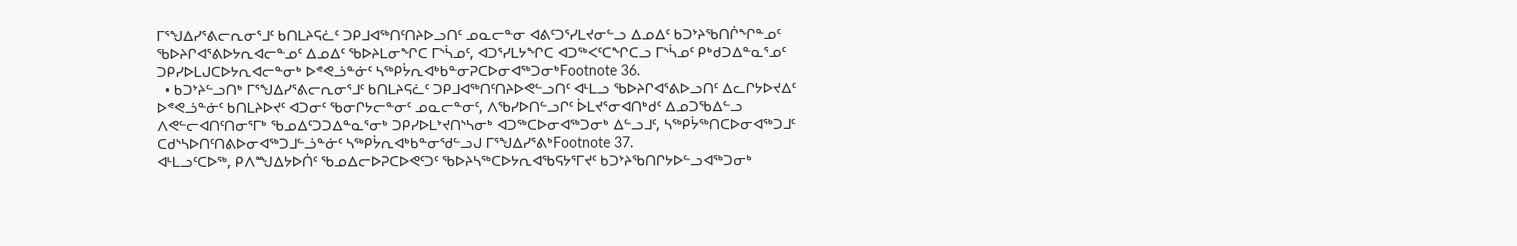ᒥᕐᖑᐃᓯᕐᕕᓕᕆᓂᕐᒧᑦ ᑲᑎᒪᔨᕋᓛᑦ ᑐᑭᒧᐊᖅᑎᑦᑎᔨᐅᓗᑎᑦ ᓄᓇᓕᓐᓂ ᐊᕕᑦᑐᕐᓯᒪᔪᓂᓪᓗ ᐃᓄᐃᑦ ᑲᑐᔾᔨᖃᑎᒌᖏᓐᓄᑦ ᖃᐅᔨᒋᐊᕐᕕᐅᔭᕆᐊᓕᓐᓄᑦ ᐃᓄᐃᑦ ᖃᐅᔨᒪᓂᖏᑕ ᒥᔅᓵᓄᑦ, ᐊᑐᕐᓯᒪᔭᖏᑕ ᐊᑐᖅᐸᑦᑕᖏᑕᓗ ᒥᔅᓵᓄᑦ ᑭᒃᑯᑐᐃᓐᓇᕐᓄᑦ ᑐᑭᓯᐅᒪᒍᑕᐅᔭᕆᐊᓕᓐᓂᒃ ᐅᕝᕙᓘᓐᓃᑦ ᓴᖅᑭᔮᕆᐊᒃᑲᓐᓂᕈᑕᐅᓂᐊᖅᑐᓂᒃFootnote 36.
  • ᑲᑐᔾᔨᓪᓗᑎᒃ ᒥᕐᖑᐃᓯᕐᕕᓕᕆᓂᕐᒧᑦ ᑲᑎᒪᔨᕋᓛᑦ ᑐᑭᒧᐊᖅᑎᑦᑎᔨᐅᕙᓪᓗᑎᑦ ᐊᒻᒪᓗ ᖃᐅᔨᒋᐊᕐᕕᐅᓗᑎᑦ ᐃᓚᒋᔭᐅᔪᐃᑦ ᐅᕝᕙᓘᓐᓃᑦ ᑲᑎᒪᔨᐅᔪᑦ ᐊᑐᓂᑦ ᖃᓂᒋᔭᓕᓐᓂᑦ ᓄᓇᓕᓐᓂᑦ, ᐱᖃᓯᐅᑎᓪᓗᒋᑦ ᐆᒪᔪᕐᓂᐊᑎᒃᑯᑦ ᐃᓄᑐᖃᐃᓪᓗ ᐱᕙᓪᓕᐊᑎᑦᑎᓂᕐᒥᒃ ᖃᓄᐃᑦᑐᑐᐃᓐᓇᕐᓂᒃ ᑐᑭᓯᐅᒪᔾᔪᑎᔅᓴᓂᒃ ᐊᑐᖅᑕᐅᓂᐊᖅᑐᓂᒃ ᐃᓪᓗᒧᑦ, ᓴᖅᑭᔮᖅᑎᑕᐅᓂᐊᖅᑐᒧᑦ ᑕᑯᔅᓴᐅᑎᑦᑎᕕᐅᓂᐊᖅᑐᒧᓪᓘᓐᓃᑦ ᓴᖅᑭᔮᕆᐊᒃᑲᓐᓂᖁᓪᓗᒍ ᒥᕐᖑᐃᓯᕐᕕᒃFootnote 37.
ᐊᒻᒪᓗᑦᑕᐅᖅ, ᑭᐱᙳᐃᔭᐅᑏᑦ ᖃᓄᐃᓕᐅᕈᑕᐅᕙᑦᑐᑦ ᖃᐅᔨᓴᖅᑕᐅᔭᕆᐊᖃᕋᔭᕐᒥᔪᑦ ᑲᑐᔾᔨᖃᑎᒋᔭᐅᓪᓗᐊᖅᑐᓂᒃ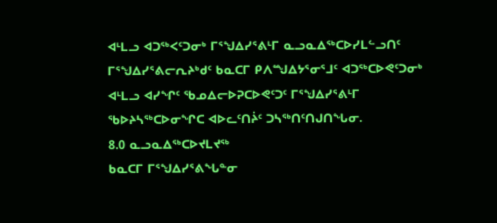ᐊᒻᒪᓗ ᐊᑐᖅᐸᑦᑐᓂᒃ ᒥᕐᖑᐃᓯᕐᕕᒻᒥ ᓇᓗᓇᐃᖅᑕᐅᓯᒪᓪᓗᑎᑦ ᒥᕐᖑᐃᓯᕐᕕᓕᕆᔨᒃᑯᑦ ᑲᓇᑕᒥ ᑭᐱᙳᐃᔭᕐᓂᕐᒧᑦ ᐊᑐᖅᑕᐅᕙᑦᑐᓂᒃ ᐊᒻᒪᓗ ᐊᓯᖏᑦ ᖃᓄᐃᓕᐅᕈᑕᐅᕙᑦᑐᑦ ᒥᕐᖑᐃᓯᕐᕕᒻᒥ ᖃᐅᔨᓴᖅᑕᐅᓂᖏᑕ ᐊᐅᓚᑦᑎᔩᑦ ᑐᓴᖅᑎᑦᑎᒍᑎᖓᓂ.
8.0 ᓇᓗᓇᐃᖅᑕᐅᔪᒪᔪᖅ
ᑲᓇᑕᒥ ᒥᕐᖑᐃᓯᕐᕕᖓᓐᓂ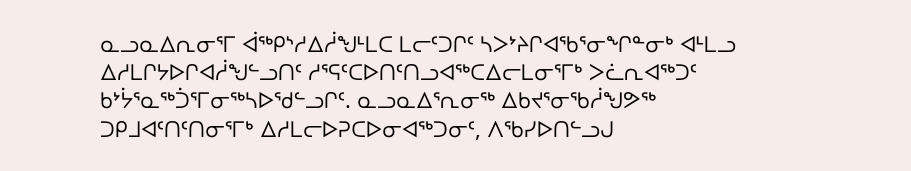ᓇᓗᓇᐃᕆᓂᕐᒥ ᐋᖅᑭᔅᓱᐃᓲᖑᒻᒪᑕ ᒪᓕᑦᑐᒋᑦ ᓴᐳᔾᔨᒋᐊᖃᕐᓂᖏᓐᓂᒃ ᐊᒻᒪᓗ ᐃᓱᒪᒋᔭᐅᒋᐊᓲᖑᓪᓗᑎᑦ ᓱᕐᕋᑦᑕᐅᑎᑦᑎᓗᐊᖅᑕᐃᓕᒪᓂᕐᒥᒃ ᐳᓛᕆᐊᖅᑐᑦ ᑲᔾᔮᕐᓇᖅᑑᕐᒥᓂᖅᓴᐅᖁᓪᓗᒋᑦ. ᓇᓗᓇᐃᕐᕆᓂᖅ ᐃᑲᔪᕐᓂᖃᓲᖑᕗᖅ ᑐᑭᒧᐊᑦᑎᑦᑎᓂᕐᒥᒃ ᐃᓱᒪᓕᐅᕈᑕᐅᓂᐊᖅᑐᓂᑦ, ᐱᖃᓯᐅᑎᓪᓗᒍ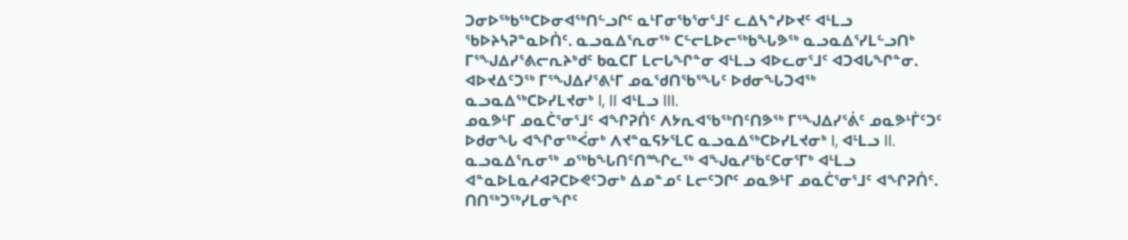ᑐᓂᐅᖅᑲᖅᑕᐅᓂᐊᖅᑎᓪᓗᒋᑦ ᓇᒻᒥᓂᖃᕐᓂᕐᒧᑦ ᓚᐃᓴᓐᓯᐅᔪᑦ ᐊᒻᒪᓗ ᖃᐅᔨᓴᕈᓐᓇᐅᑏᑦ. ᓇᓗᓇᐃᕐᕆᓂᖅ ᑕᓪᓕᒪᐅᓕᖅᑲᖓᕗᖅ ᓇᓗᓇᐃᕐᓯᒪᓪᓗᑎᒃ ᒥᕐᖑᐃᓯᕐᕕᓕᕆᔨᒃᑯᑦ ᑲᓇᑕᒥ ᒪᓕᒐᖏᓐᓂ ᐊᒻᒪᓗ ᐊᐅᓚᓂᕐᒧᑦ ᐊᑐᐊᒐᖏᓐᓂ. ᐊᐅᔪᐃᑦᑐᖅ ᒥᕐᖑᐃᓯᕐᕕᒻᒥ ᓄᓇᖁᑎᖃᕐᖓᑦ ᐅᑯᓂᖓᑐᐊᖅ ᓇᓗᓇᐃᖅᑕᐅᓯᒪᔪᓂᒃ I, II ᐊᒻᒪᓗ III.
ᓄᓇᕗᒻᒥ ᓄᓇᑖᕐᓂᕐᒧᑦ ᐊᖏᕈᑏᑦ ᐱᔭᕆᐊᖃᖅᑎᑦᑎᕗᖅ ᒥᕐᖑᐃᓯᕐᕖᑦ ᓄᓇᕗᒻᒦᑦᑐᑦ ᐅᑯᓂᖓ ᐊᖏᓂᖅᐹᓂᒃ ᐱᔪᓐᓇᕋᔭᕐᒪᑕ ᓇᓗᓇᐃᖅᑕᐅᓯᒪᔪᓂᒃ I, ᐊᒻᒪᓗ II. ᓇᓗᓇᐃᕐᕆᓂᖅ ᓄᖅᑲᖓᑎᑦᑎᙱᓚᖅ ᐊᖑᓇᓱᖃᑦᑕᓂᕐᒥᒃ ᐊᒻᒪᓗ ᐊᓐᓇᐅᒪᓇᓱᐊᕈᑕᐅᕙᑦᑐᓂᒃ ᐃᓄᓐᓄᑦ ᒪᓕᑦᑐᒋᑦ ᓄᓇᕗᒻᒥ ᓄᓇᑖᕐᓂᕐᒧᑦ ᐊᖏᕈᑏᑦ. ᑎᑎᖅᑐᖅᓯᒪᓂᖏᑦ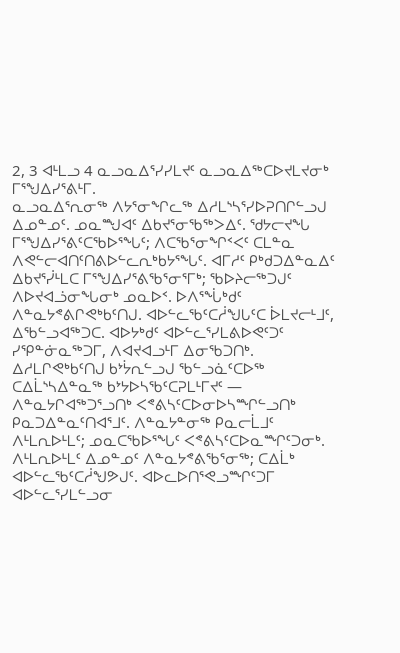2, 3 ᐊᒻᒪᓗ 4 ᓇᓗᓇᐃᕐᓯᓯᒪᔪᑦ ᓇᓗᓇᐃᖅᑕᐅᔪᒪᔪᓂᒃ ᒥᕐᖑᐃᓯᕐᕕᒻᒥ.
ᓇᓗᓇᐃᕐᕆᓂᖅ ᐱᔭᕐᓂᖏᓚᖅ ᐃᓱᒪᔅᓴᕐᓯᐅᕈᑎᒋᓪᓗᒍ ᐃᓄᓐᓄᑦ. ᓄᓇᙳᐊᑦ ᐃᑲᔪᕐᓂᖃᖅᐳᐃᑦ. ᖁᔭᓕᔪᖓ ᒥᕐᖑᐃᓯᕐᕕᑦᑕᖃᐅᕐᖓᑦ; ᐱᑕᖃᕐᓂᖏᑉᐸᑦ ᑕᒪᓐᓇ ᐱᕙᓪᓕᐊᑎᑦᑎᕕᐅᓪᓚᕆᒃᑲᔭᕐᖓᑦ. ᐊᒥᓱᑦ ᑭᒃᑯᑐᐃᓐᓇᐃᑦ ᐃᑲᔪᕐᓰᒻᒪᑕ ᒥᕐᖑᐃᓯᕐᕕᖃᕐᓂᕐᒥᒃ; ᖃᐅᔨᓕᖅᑐᒍᑦ ᐱᐅᔪᐊᓘᓂᖓᓂᒃ ᓄᓇᐅᑉ. ᐅᐱᕐᖔᒃᑯᑦ ᐱᓐᓇᔭᕝᕕᒋᕙᒃᑲᑦᑎᒍ. ᐊᐅᓪᓚᖃᑦᑕᓲᖑᒐᑦᑕ ᐆᒪᔪᓕᒻᒧᑦ, ᐃᖃᓪᓗᐊᖅᑐᑕ. ᐊᐅᔭᒃᑯᑦ ᐊᐅᓪᓚᕐᓯᒪᕕᐅᕙᑦᑐᑦ ᓯᕿᓐᓃᓇᖅᑐᒥ, ᐱᐊᔪᐊᓗᒻᒥ ᐃᓂᖃᑐᑎᒃ. ᐃᓱᒪᒋᕙᒃᑲᑦᑎᒍ ᑲᔾᔮᕆᓪᓗᒍ ᖃᓪᓗᓈᑦᑕᐅᖅ ᑕᐃᒫᔅᓴᐃᓐᓇᖅ ᑲᔾᔭᐅᓴᖃᑦᑕᕈᒪᒻᒥᔪᑦ — ᐱᓐᓇᔭᒋᐊᖅᑐᕐᓗᑎᒃ ᐸᕝᕕᓴᑦᑕᐅᓂᐅᓴᙱᓪᓗᑎᒃ ᑭᓇᑐᐃᓐᓇᑦᑎᐊᕐᒧᑦ. ᐱᓐᓇᔭᓐᓂᖅ ᑭᓇᓕᒫᒧᑦ ᐱᒻᒪᕆᐅᒻᒪᑦ; ᓄᓇᑕᖃᐅᕐᖓᑦ ᐸᕝᕕᓴᑦᑕᐅᓇᙱᑦᑐᓂᒃ. ᐱᒻᒪᕆᐅᒻᒪᑦ ᐃᓄᓐᓄᑦ ᐱᓐᓇᔭᕝᕕᖃᕐᓂᖅ; ᑕᐃᒫᒃ ᐊᐅᓪᓚᖃᑦᑕᓲᖑᕗᒍᑦ. ᐊᐅᓚᐅᑎᕐᕙᓗᙱᑦᑐᒥ ᐊᐅᓪᓚᕐᓯᒪᓪᓗᓂ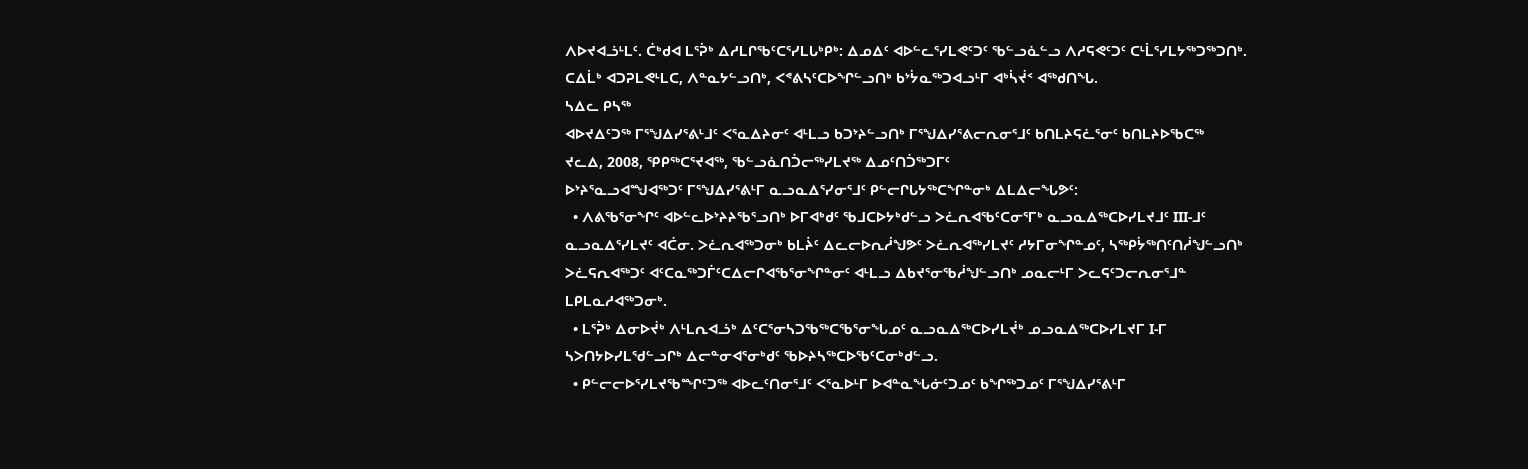ᐱᐅᔪᐊᓘᒻᒪᑦ. ᑖᒃᑯᐊ ᒪᕐᕉᒃ ᐃᓱᒪᒋᖃᑦᑕᕐᓯᒪᒐᒃᑭᒃ: ᐃᓄᐃᑦ ᐊᐅᓪᓚᕐᓯᒪᕙᑦᑐᑦ ᖃᓪᓗᓈᓪᓗ ᐱᓱᕋᕙᑦᑐᑦ ᑕᒻᒫᕐᓯᒪᔭᖅᑐᖅᑐᑎᒃ. ᑕᐃᒫᒃ ᐊᑐᕈᒪᕙᒻᒪᑕ, ᐱᓐᓇᔭᓪᓗᑎᒃ, ᐸᕝᕕᓴᑦᑕᐅᖏᓪᓗᑎᒃ ᑲᔾᔮᓇᖅᑐᐊᓗᒻᒥ ᐊᒃᓵᔫᑉ ᐊᖅᑯᑎᖓ.
ᓴᐃᓚ ᑭᓴᖅ
ᐊᐅᔪᐃᑦᑐᖅ ᒥᕐᖑᐃᓯᕐᕕᒻᒧᑦ ᐸᕐᓇᐃᔨᓂᑦ ᐊᒻᒪᓗ ᑲᑐᔾᔨᓪᓗᑎᒃ ᒥᕐᖑᐃᓯᕐᕕᓕᕆᓂᕐᒧᑦ ᑲᑎᒪᔨᕋᓛᕐᓂᑦ ᑲᑎᒪᔨᐅᖃᑕᖅ
ᔪᓚᐃ, 2008, ᕿᑭᖅᑕᕐᔪᐊᖅ, ᖃᓪᓗᓈᑎᑑᓕᖅᓯᒪᔪᖅ ᐃᓄᑦᑎᑑᖅᑐᒥᑦ
ᐅᔾᔨᕐᓇᓗᐊᙳᐊᖅᑐᑦ ᒥᕐᖑᐃᓯᕐᕕᒻᒥ ᓇᓗᓇᐃᕐᓯᓂᕐᒧᑦ ᑭᓪᓕᒋᒐᔭᖅᑕᖏᓐᓂᒃ ᐃᒪᐃᓕᖓᕗᑦ:
  • ᐱᕕᖃᕐᓂᖏᑦ ᐊᐅᓪᓚᐅᔾᔨᔨᖃᕐᓗᑎᒃ ᐅᒥᐊᒃᑯᑦ ᖃᒧᑕᐅᔭᒃᑯᓪᓗ ᐳᓛᕆᐊᖃᑦᑕᓂᕐᒥᒃ ᓇᓗᓇᐃᖅᑕᐅᓯᒪᔪᒧᑦ III-ᒧᑦ ᓇᓗᓇᐃᕐᓯᒪᔪᑦ ᐊᑖᓂ. ᐳᓛᕆᐊᖅᑐᓂᒃ ᑲᒪᔩᑦ ᐃᓚᓕᐅᕆᓲᖑᕗᑦ ᐳᓛᕆᐊᖅᓯᒪᔪᑦ ᓱᔭᒥᓂᖏᓐᓄᑦ, ᓴᖅᑭᔮᖅᑎᑦᑎᓲᖑᓪᓗᑎᒃ ᐳᓛᕋᕆᐊᖅᑐᑦ ᐊᑦᑕᓇᖅᑐᒦᑦᑕᐃᓕᒋᐊᖃᕐᓂᖏᓐᓂᑦ ᐊᒻᒪᓗ ᐃᑲᔪᕐᓂᖃᓲᖑᓪᓗᑎᒃ ᓄᓇᓕᒻᒥ ᐳᓚᕋᑦᑐᓕᕆᓂᕐᒧᓐ ᒪᑭᒪᓇᓱᐊᖅᑐᓂᒃ.
  • ᒪᕐᕉᒃ ᐃᓂᐅᔫᒃ ᐱᒻᒪᕆᐊᓘᒃ ᐃᑦᑕᕐᓂᓴᑐᖃᖅᑕᖃᕐᓂᖓᓄᑦ ᓇᓗᓇᐃᖅᑕᐅᓯᒪᔫᒃ ᓄᓗᓇᐃᖅᑕᐅᓯᒪᔪᒥ I-ᒥ ᓴᐳᑎᔭᐅᓯᒪᖁᓪᓗᒋᒃ ᐃᓕᓐᓂᐊᕐᓂᒃᑯᑦ ᖃᐅᔨᓴᖅᑕᐅᖃᑦᑕᓂᒃᑯᓪᓗ.
  • ᑭᓪᓕᓕᐅᕐᓯᒪᔪᖃᙱᑦᑐᖅ ᐊᐅᓚᑦᑎᓂᕐᒧᑦ ᐸᕐᓇᐅᒻᒥ ᐅᐊᓐᓇᖓᓃᑦᑐᓄᑦ ᑲᖏᖅᑐᓄᑦ ᒥᕐᖑᐃᓯᕐᕕᒻᒥ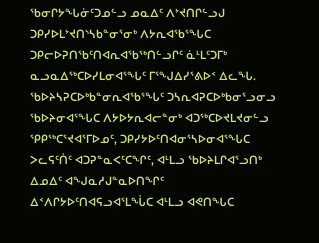ᖃᓂᒋᔭᖓᓃᑦᑐᓄᓪᓗ ᓄᓇᐃᑦ ᐱᔾᔪᑎᒋᓪᓗᒍ ᑐᑭᓯᐅᒪᔾᔪᑎᔅᓴᑲᓐᓂᕐᓂᒃ ᐱᔭᕆᐊᖃᕐᖓᑕ ᑐᑭᓕᐅᕈᑎᖃᑦᑎᐊᕆᐊᖃᖅᑎᓪᓗᒋᑦ ᓈᒻᒪᑦᑐᒥᒃ ᓇᓗᓇᐃᖅᑕᐅᓯᒪᓂᐊᕐᖓᑦ ᒥᕐᖑᐃᓯᕐᕕᐅᑉ ᐃᓚᖓ. ᖃᐅᔨᓴᕈᑕᐅᒃᑲᓐᓂᕆᐊᖃᕐᖓᑦ ᑐᓴᕆᐊᕈᑕᐅᒃᑲᓂᕐᓗᓂᓗ ᖃᐅᔨᓂᐊᕐᖓᑕ ᐱᔭᐅᔭᕆᐊᓕᓐᓂᒃ ᐊᑐᖅᑕᐅᔪᒪᔪᓂᓪᓗ ᕿᑭᖅᑕᕐᔪᐊᕐᒥᐅᓄᑦ, ᑐᑭᓯᔭᐅᑦᑎᐊᓂᕐᓴᐅᓂᐊᕐᖓᑕ ᐳᓚᕋᑦᑏᑦ ᐊᑐᕈᓐᓇᐸᑦᑕᖏᑦ, ᐊᒻᒪᓗ ᖃᐅᔨᒪᒋᐊᕐᓗᑎᒃ ᐃᓄᐃᑦ ᐊᖑᓇᓱᒍᓐᓇᐅᑎᖏᑦ ᐃᑉᐱᒋᔭᐅᑦᑎᐊᕋᓗᐊᕐᒪᖔᑕ ᐊᒻᒪᓗ ᐊᕙᑎᖓᑕ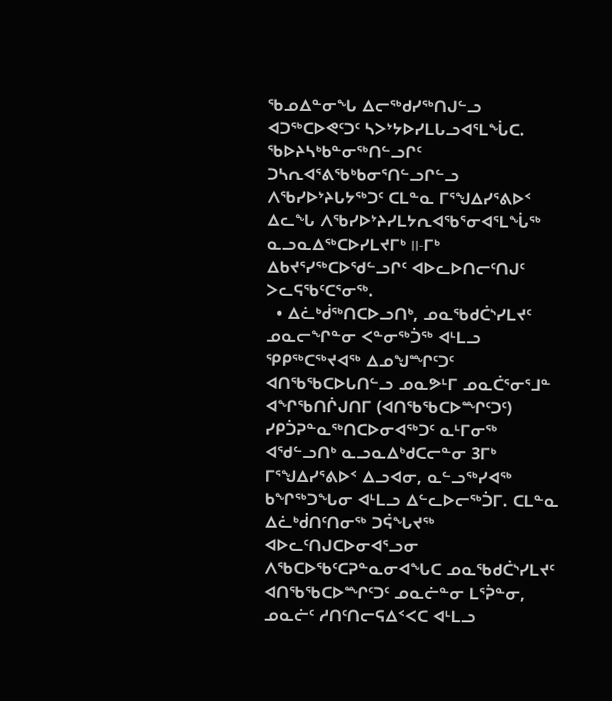ᖃᓄᐃᓐᓂᖓ ᐃᓕᖅᑯᓯᖅᑎᒍᓪᓗ ᐊᑐᖅᑕᐅᕙᑦᑐᑦ ᓴᐳᔾᔭᐅᓯᒪᒐᓗᐊᕐᒪᖔᑕ. ᖃᐅᔨᓴᒃᑲᓐᓂᖅᑎᓪᓗᒋᑦ ᑐᓴᕆᐊᕐᕕᖃᒃᑲᓂᕐᑎᓪᓗᒋᓪᓗ ᐱᖃᓯᐅᔾᔨᒐᔭᖅᑐᑦ ᑕᒪᓐᓇ ᒥᕐᖑᐃᓯᕐᕕᐅᑉ ᐃᓚᖓ ᐱᖃᓯᐅᔾᔨᓯᒪᔭᕆᐊᖃᕐᓂᐊᕐᒪᖔᖅ ᓇᓗᓇᐃᖅᑕᐅᓯᒪᔪᒥᒃ II-ᒥᒃ ᐃᑲᔪᕐᓯᖅᑕᐅᖁᓪᓗᒋᑦ ᐊᐅᓚᐅᑎᓕᑦᑎᒍᑦ ᐳᓚᕋᖃᑦᑕᕐᓂᖅ.
  • ᐃᓛᒃᑰᖅᑎᑕᐅᓗᑎᒃ, ᓄᓇᖃᑯᑖᔅᓯᒪᔪᑦ ᓄᓇᓕᖏᓐᓂ ᐸᓐᓂᖅᑑᖅ ᐊᒻᒪᓗ ᕿᑭᖅᑕᖅᔪᐊᖅ ᐃᓄᖑᙱᑦᑐᑦ ᐊᑎᖃᖃᑕᐅᒐᑎᓪᓗ ᓄᓇᕗᒻᒥ ᓄᓇᑖᕐᓂᕐᒧᓐ ᐊᖏᖃᑎᒌᒍᑎᒥ (ᐊᑎᖃᖃᑕᐅᙱᑦᑐᑦ) ᓯᑭᑑᕈᓐᓇᖅᑎᑕᐅᓂᐊᖅᑐᑦ ᓇᒻᒥᓂᖅ ᐊᖁᓪᓗᑎᒃ ᓇᓗᓇᐃᒃᑯᑕᓕᓐᓂ 3ᒥᒃ ᒥᕐᖑᐃᓯᕐᕕᐅᑉ ᐃᓗᐊᓂ, ᓇᓪᓗᖅᓯᐊᖅ ᑲᖏᖅᑐᖓᓂ ᐊᒻᒪᓗ ᐃᓪᓚᐅᓕᖅᑑᒥ. ᑕᒪᓐᓇ ᐃᓛᒃᑰᑎᑦᑎᓂᖅ ᑐᕌᖓᔪᖅ ᐊᐅᓚᑦᑎᒍᑕᐅᓂᐊᕐᓗᓂ ᐱᖃᑕᐅᖃᑦᑕᕈᓐᓇᓂᐊᖓᑕ ᓄᓇᖃᑯᑖᔅᓯᒪᔪᑦ ᐊᑎᖃᖃᑕᐅᙱᑦᑐᑦ ᓄᓇᓖᓐᓂ ᒪᕐᕉᓐᓂ, ᓄᓇᓖᑦ ᓱᑎᑦᑎᓕᕋᐃᑉᐸᑕ ᐊᒻᒪᓗ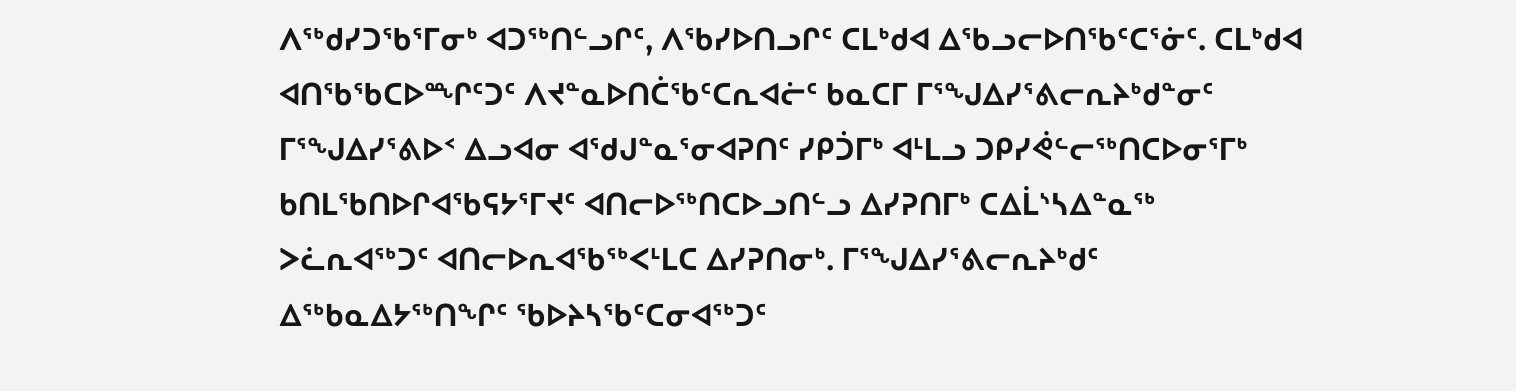ᐱᖅᑯᓯᑐᖃᕐᒥᓂᒃ ᐊᑐᖅᑎᓪᓗᒋᑦ, ᐱᖃᓯᐅᑎᓗᒋᑦ ᑕᒪᒃᑯᐊ ᐃᖃᓗᓕᐅᑎᖃᑦᑕᕐᓃᑦ. ᑕᒪᒃᑯᐊ ᐊᑎᖃᖃᑕᐅᙱᑦᑐᑦ ᐱᔪᓐᓇᐅᑎᑖᖃᑦᑕᕆᐊᓖᑦ ᑲᓇᑕᒥ ᒥᕐᖑᐃᓯᕐᕕᓕᕆᔨᒃᑯᓐᓂᑦ ᒥᕐᖑᐃᓯᕐᕕᐅᑉ ᐃᓗᐊᓂ ᐊᖁᒍᓐᓇᕐᓂᐊᕈᑎᑦ ᓯᑭᑑᒥᒃ ᐊᒻᒪᓗ ᑐᑭᓯᕚᓪᓕᖅᑎᑕᐅᓂᕐᒥᒃ ᑲᑎᒪᖃᑎᐅᒋᐊᖃᕋᔭᕐᒥᔪᑦ ᐊᑎᓕᐅᖅᑎᑕᐅᓗᑎᓪᓗ ᐃᓯᕈᑎᒥᒃ ᑕᐃᒫᔅᓴᐃᓐᓇᖅ ᐳᓛᕆᐊᖅᑐᑦ ᐊᑎᓕᐅᕆᐊᖃᖅᐸᒻᒪᑕ ᐃᓯᕈᑎᓂᒃ. ᒥᕐᖑᐃᓯᕐᕕᓕᕆᔨᒃᑯᑦ ᐃᖅᑲᓇᐃᔭᖅᑎᖏᑦ ᖃᐅᔨᓴᖃᑦᑕᓂᐊᖅᑐᑦ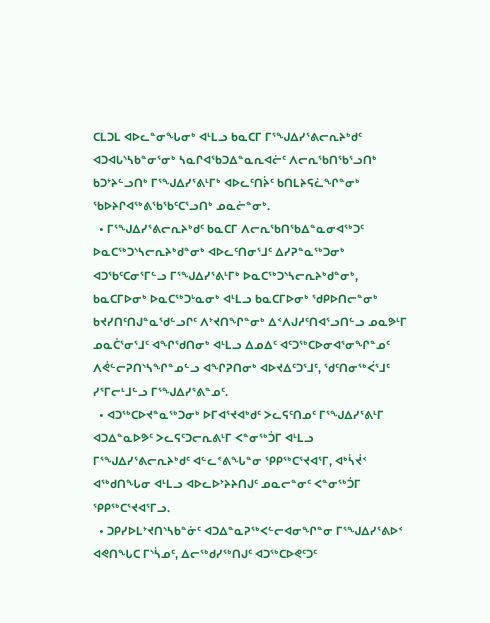ᑕᒪᑐᒪ ᐊᐅᓚᓐᓂᖓᓂᒃ ᐊᒻᒪᓗ ᑲᓇᑕᒥ ᒥᕐᖑᐃᓯᕐᕕᓕᕆᔨᒃᑯᑦ ᐊᑐᐊᒐᔅᓴᑲᓐᓂᕐᓂᒃ ᓴᓇᒋᐊᖃᑐᐃᓐᓇᕆᐊᓖᑦ ᐱᓕᕆᖃᑎᖃᕐᓗᑎᒃ ᑲᑐᔾᔨᓪᓗᑎᒃ ᒥᕐᖑᐃᓯᕐᕕᒻᒥᒃ ᐊᐅᓚᑦᑎᔩᑦ ᑲᑎᒪᔨᕋᓛᖏᓐᓂᒃ ᖃᐅᔨᒋᐊᖅᕕᖃᖃᑦᑕᕐᓗᑎᒃ ᓄᓇᓖᓐᓂᒃ.
  • ᒥᕐᖑᐃᓯᕐᕕᓕᕆᔨᒃᑯᑦ ᑲᓇᑕᒥ ᐱᓕᕆᖃᑎᖃᐃᓐᓇᓂᐊᖅᑐᑦ ᐅᓇᑕᖅᑐᔅᓴᓕᕆᔨᒃᑯᓐᓂᒃ ᐊᐅᓚᑦᑎᓂᕐᒧᑦ ᐃᓯᕈᓐᓇᖅᑐᓂᒃ ᐊᑐᖃᑦᑕᓂᕐᒥᓪᓗ ᒥᕐᖑᐃᓯᕐᕕᒻᒥᒃ ᐅᓇᑕᖅᑐᔅᓴᓕᕆᔨᒃᑯᓐᓂᒃ, ᑲᓇᑕᒥᐅᓂᒃ ᐅᓇᑕᖅᑐᒡᓇᓂᒃ ᐊᒻᒪᓗ ᑲᓇᑕᒥᐅᓂᒃ ᖁᑭᐅᑎᓕᓐᓂᒃ ᑲᔪᓯᑎᑦᑎᒍᓐᓇᖁᓪᓗᒋᑦ ᐱᔾᔪᑎᖏᓐᓂᒃ ᐃᑉᐱᒍᓱᑦᑎᐊᕐᓗᑎᓪᓗ ᓄᓇᕗᒻᒥ ᓄᓇᑖᕐᓂᕐᒧᑦ ᐊᖏᖁᑎᓂᒃ ᐊᒻᒪᓗ ᐃᓄᐃᑦ ᐊᑦᑐᖅᑕᐅᓂᐊᕐᓂᖏᓐᓄᑦ ᐱᕚᓪᓕᕈᑎᔅᓴᖏᓐᓄᓪᓗ ᐊᖏᕈᑎᓂᒃ ᐊᐅᔪᐃᑦᑐᕐᒧᑦ, ᖁᑦᑎᓂᖅᐹᕐᒧᑦ ᓯᕐᒥᓕᒻᒧᓪᓗ ᒥᕐᖑᐃᓯᕐᕕᓐᓄᑦ.
  • ᐊᑐᖅᑕᐅᔪᓐᓇᖅᑐᓂᒃ ᐅᒥᐊᕐᔪᐊᒃᑯᑦ ᐳᓚᕋᑦᑎᓄᑦ ᒥᕐᖑᐃᓯᕐᕕᒻᒥ ᐊᑐᐃᓐᓇᐅᕗᑦ ᐳᓚᕋᑦᑐᓕᕆᕕᒻᒥ ᐸᓐᓂᖅᑑᒥ ᐊᒻᒪᓗ ᒥᕐᖑᐃᓯᕐᕕᓕᕆᔨᒃᑯᑦ ᐊᓪᓚᕝᕕᖓᓐᓂ ᕿᑭᖅᑕᕐᔪᐊᕐᒥ, ᐊᒃᓵᔫᑉ ᐊᖅᑯᑎᖓᓂ ᐊᒻᒪᓗ ᐊᐅᓚᐅᔾᔨᔨᑎᒍᑦ ᓄᓇᓕᓐᓂᑦ ᐸᓐᓂᖅᑑᒥ ᕿᑭᖅᑕᕐᔪᐊᕐᒥᓗ.
  • ᑐᑭᓯᐅᒪᔾᔪᑎᔅᓴᑲᓐᓃᑦ ᐊᑐᐃᓐᓇᕈᖅᐸᓪᓕᐊᓂᖏᓐᓂ ᒥᕐᖑᐃᓯᕐᕕᐅᑉ ᐊᕙᑎᖓᑕ ᒥᔅᓵᓄᑦ, ᐃᓕᖅᑯᓯᖅᑎᒍᑦ ᐊᑐᖅᑕᐅᕙᑦᑐᑦ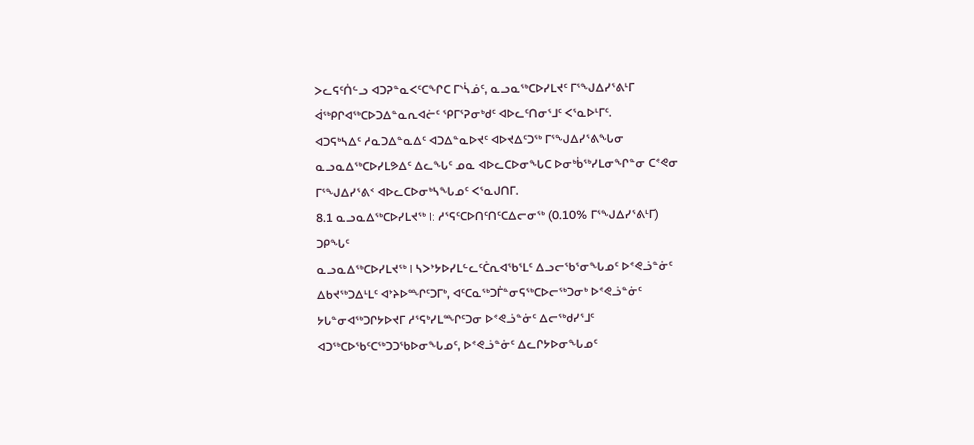ᐳᓚᕋᑦᑏᓪᓗ ᐊᑐᕈᓐᓇᐸᑦᑕᖏᑕ ᒥᔅᓵᓅᑦ, ᓇᓗᓇᖅᑕᐅᓯᒪᔪᑦ ᒥᕐᖑᐃᓯᕐᕕᒻᒥ ᐋᖅᑭᒋᐊᖅᑕᐅᑐᐃᓐᓇᕆᐊᓖᑦ ᕿᒥᕐᕈᓂᒃᑯᑦ ᐊᐅᓚᑦᑎᓂᕐᒧᑦ ᐸᕐᓇᐅᒻᒥᑦ.
ᐊᑐᕋᒃᓴᐃᑦ ᓱᓇᑐᐃᓐᓇᐃᑦ ᐊᑐᐃᓐᓇᐅᔪᑦ ᐊᐅᔪᐃᑦᑐᖅ ᒥᕐᖑᐃᓯᕐᕕᖓᓂ ᓇᓗᓇᐃᖅᑕᐅᓯᒪᕗᐃᑦ ᐃᓚᖓᑦ ᓄᓇ ᐊᐅᓚᑕᐅᓂᖓᑕ ᐅᓂᒃᑳᖅᓯᒪᓂᖏᓐᓂ ᑕᕝᕙᓂ ᒥᕐᖑᐃᓯᕐᕕᑉ ᐊᐅᓚᑕᐅᓂᒃᓴᖓᓄᑦ ᐸᕐᓇᒍᑎᒥ.
8.1 ᓇᓗᓇᐃᖅᑕᐅᓯᒪᔪᖅ I: ᓱᕐᕋᑦᑕᐅᑎᑦᑎᑦᑕᐃᓕᓂᖅ (0.10% ᒥᕐᖑᐃᓯᕐᕕᒻᒥ)
ᑐᑭᖓᑦ
ᓇᓗᓇᐃᖅᑕᐅᓯᒪᔪᖅ I ᓴᐳᔾᔭᐅᓯᒪᓪᓚᑦᑖᕆᐊᖃᕐᒪᑦ ᐃᓗᓕᖃᕐᓂᖓᓄᑦ ᐅᕝᕙᓘᓐᓃᑦ ᐃᑲᔪᖅᑐᐃᒻᒪᑦ ᐊᔾᔨᐅᙱᑦᑐᒥᒃ, ᐊᑦᑕᓇᖅᑐᒦᓐᓂᕋᖅᑕᐅᓕᖅᑐᓂᒃ ᐅᕝᕙᓘᓐᓃᑦ ᔭᒐᓐᓂᐊᖅᑐᒋᔭᐅᔪᒥ ᓱᕐᕋᒃᓯᒪᙱᑦᑐᓂ ᐅᕝᕙᓘᓐᓃᑦ ᐃᓕᖅᑯᓯᕐᒧᑦ ᐊᑐᖅᑕᐅᖃᑦᑕᖅᑐᑐᖃᐅᓂᖓᓄᑦ, ᐅᕝᕙᓘᓐᓃᑦ ᐃᓚᒋᔭᐅᓂᖓᓄᑦ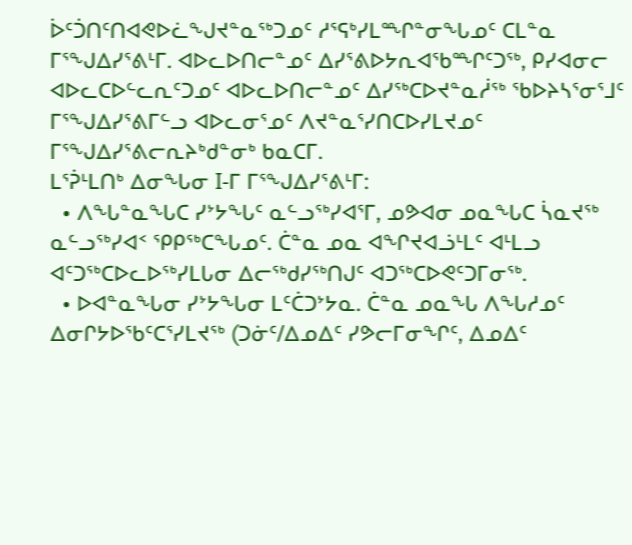ᐆᑦᑑᑎᑦᑎᐊᕙᐅᓛᖑᔪᓐᓇᖅᑐᓄᑦ ᓱᕐᕋᒃᓯᒪᙱᓐᓂᖓᓄᑦ ᑕᒪᓐᓇ ᒥᕐᖑᐃᓯᕐᕕᒻᒥ. ᐊᐅᓚᐅᑎᓕᓐᓄᑦ ᐃᓯᕐᕕᐅᔭᕆᐊᖃᙱᑦᑐᖅ, ᑭᓯᐊᓂᓕ ᐊᐅᓚᑕᐅᓪᓚᕆᑦᑐᓄᑦ ᐊᐅᓚᐅᑎᓕᓐᓄᑦ ᐃᓯᖅᑕᐅᔪᓐᓇᓲᖅ ᖃᐅᔨᓴᕐᓂᕐᒧᑦ ᒥᕐᖑᐃᓯᕐᕕᒥᓪᓗ ᐊᐅᓚᓂᕐᓄᑦ ᐱᔪᓐᓇᕐᓯᑎᑕᐅᓯᒪᔪᓄᑦ ᒥᕐᖑᐃᓯᕐᕕᓕᕆᔨᒃᑯᓐᓂᒃ ᑲᓇᑕᒥ.
ᒪᕐᕉᒻᒪᑎᒃ ᐃᓂᖓᓂ I-ᒥ ᒥᕐᖑᐃᓯᕐᕕᒻᒥ:
  • ᐱᖓᓐᓇᖓᑕ ᓯᔾᔭᖓᑦ ᓇᓪᓗᖅᓯᐊᕐᒥ, ᓄᕗᐊᓂ ᓄᓇᖓᑕ ᓵᓇᔪᖅ ᓇᓪᓗᖅᓯᐊᑉ ᕿᑭᖅᑕᖓᓄᑦ. ᑖᓐᓇ ᓄᓇ ᐊᖏᔪᐊᓘᒻᒪᑦ ᐊᒻᒪᓗ ᐊᑦᑐᖅᑕᐅᓚᐅᖅᓯᒪᒐᓂ ᐃᓕᖅᑯᓯᖅᑎᒍᑦ ᐊᑐᖅᑕᐅᕙᑦᑐᒥᓂᖅ.
  • ᐅᐊᓐᓇᖓᓂ ᓯᔾᔭᖓᓂ ᒪᑦᑖᑐᔾᔭᓇ. ᑖᓐᓇ ᓄᓇᖓ ᐱᖓᓱᓄᑦ ᐃᓂᒋᔭᐅᖃᑦᑕᕐᓯᒪᔪᖅ (ᑐᓃᑦ/ᐃᓄᐃᑦ ᓯᕗᓕᒥᓂᖏᑦ, ᐃᓄᐃᑦ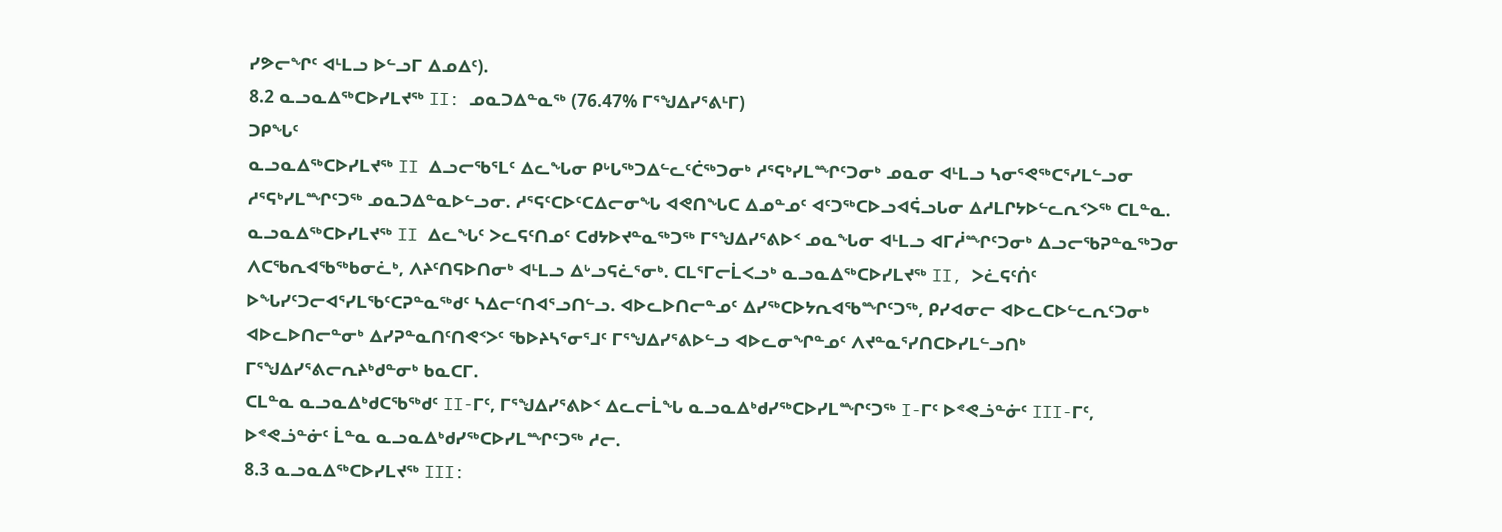ᓯᕗᓕᖏᑦ ᐊᒻᒪᓗ ᐅᓪᓗᒥ ᐃᓄᐃᑦ).
8.2 ᓇᓗᓇᐃᖅᑕᐅᓯᒪᔪᖅ II: ᓄᓇᑐᐃᓐᓇᖅ (76.47% ᒥᕐᖑᐃᓯᕐᕕᒻᒥ)
ᑐᑭᖓᑦ
ᓇᓗᓇᐃᖅᑕᐅᓯᒪᔪᖅ II ᐃᓗᓕᖃᕐᒪᑦ ᐃᓚᖓᓂ ᑭᒡᒐᖅᑐᐃᓪᓚᑦᑖᖅᑐᓂᒃ ᓱᕐᕋᒃᓯᒪᙱᑦᑐᓂᒃ ᓄᓇᓂ ᐊᒻᒪᓗ ᓴᓂᕐᕙᖅᑕᕐᓯᒪᓪᓗᓂ ᓱᕐᕋᒃᓯᒪᙱᑦᑐᖅ ᓄᓇᑐᐃᓐᓇᐅᓪᓗᓂ. ᓱᕐᕋᑦᑕᐅᑦᑕᐃᓕᓂᖓ ᐊᕙᑎᖓᑕ ᐃᓄᓐᓄᑦ ᐊᑦᑐᖅᑕᐅᓗᐊᕌᓗᒐᓂ ᐃᓱᒪᒋᔭᐅᓪᓚᕆᑉᐳᖅ ᑕᒪᓐᓇ. ᓇᓗᓇᐃᖅᑕᐅᓯᒪᔪᖅ II ᐃᓚᖓᑦ ᐳᓚᕋᑦᑎᓄᑦ ᑕᑯᔭᐅᔪᓐᓇᖅᑐᖅ ᒥᕐᖑᐃᓯᕐᕕᐅᑉ ᓄᓇᖓᓂ ᐊᒻᒪᓗ ᐊᒥᓲᙱᑦᑐᓂᒃ ᐃᓗᓕᖃᕈᓐᓇᖅᑐᓂ ᐱᑕᖃᕆᐊᖃᖅᑲᓂᓛᒃ, ᐱᔨᑦᑎᕋᐅᑎᓂᒃ ᐊᒻᒪᓗ ᐃᒡᓗᕋᓛᕐᓂᒃ. ᑕᒪᕐᒥᓕᒫᐸᓗᒃ ᓇᓗᓇᐃᖅᑕᐅᓯᒪᔪᖅ II, ᐳᓛᕋᑦᑏᑦ ᐅᖓᓯᑦᑐᓕᐊᕐᓯᒪᖃᑦᑕᕈᓐᓇᖅᑯᑦ ᓴᐃᓕᑦᑎᐊᕐᓗᑎᓪᓗ. ᐊᐅᓚᐅᑎᓕᓐᓄᑦ ᐃᓯᖅᑕᐅᔭᕆᐊᖃᙱᑦᑐᖅ, ᑭᓯᐊᓂᓕ ᐊᐅᓚᑕᐅᓪᓚᕆᑦᑐᓂᒃ ᐊᐅᓚᐅᑎᓕᓐᓂᒃ ᐃᓯᕈᓐᓇᑎᑦᑎᕙᑉᐳᑦ ᖃᐅᔨᓴᕐᓂᕐᒧᑦ ᒥᕐᖑᐃᓯᕐᕕᐅᓪᓗ ᐊᐅᓚᓂᖏᓐᓄᑦ ᐱᔪᓐᓇᕐᓯᑎᑕᐅᓯᒪᓪᓗᑎᒃ ᒥᕐᖑᐃᓯᕐᕕᓕᕆᔨᒃᑯᓐᓂᒃ ᑲᓇᑕᒥ.
ᑕᒪᓐᓇ ᓇᓗᓇᐃᒃᑯᑕᖃᖅᑯᑦ II-ᒥᑦ, ᒥᕐᖑᐃᓯᕐᕕᐅᑉ ᐃᓚᓕᒫᖓ ᓇᓗᓇᐃᒃᑯᓯᖅᑕᐅᓯᒪᙱᑦᑐᖅ I-ᒥᑦ ᐅᕝᕙᓘᓐᓃᑦ III-ᒥᑦ, ᐅᕝᕙᓘᓐᓃᑦ ᒫᓐᓇ ᓇᓗᓇᐃᒃᑯᓯᖅᑕᐅᓯᒪᙱᑦᑐᖅ ᓱᓕ.
8.3 ᓇᓗᓇᐃᖅᑕᐅᓯᒪᔪᖅ III: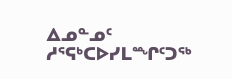ᐃᓄᓐᓄᑦ ᓱᕐᕋᒃᑕᐅᓯᒪᙱᑦᑐᖅ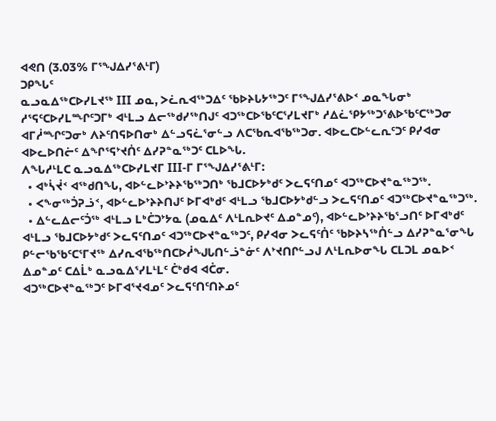ᐊᕙᑎ (3.03% ᒥᕐᖑᐃᓯᕐᕕᒻᒥ)
ᑐᑭᖓᑦ
ᓇᓗᓇᐃᖅᑕᐅᓯᒪᔪᖅ III ᓄᓇ, ᐳᓛᕆᐊᖅᑐᐃᑦ ᖃᐅᔨᒐᔭᖅᑐᑦ ᒥᕐᖑᐃᓯᕐᕕᐅᑉ ᓄᓇᖓᓂᒃ ᓱᕐᕋᑦᑕᐅᓯᒪᙱᑦᑐᒥᒃ ᐊᒻᒪᓗ ᐃᓕᖅᑯᓯᖅᑎᒍᑦ ᐊᑐᖅᑕᐅᖃᑦᑕᕐᓯᒪᔪᒥᒃ ᓱᐃᓛᕿᔭᖅᑐᕐᕕᐅᖃᑦᑕᖅᑐᓂ ᐊᒥᓲᙱᑦᑐᓂᒃ ᐱᔨᑦᑎᕋᐅᑎᓂᒃ ᐃᓪᓗᕋᓛᕐᓂᓪᓗ ᐱᑕᖃᕆᐊᖃᖅᑐᓂ. ᐊᐅᓚᑕᐅᓪᓚᕆᑦᑐᑦ ᑭᓯᐊᓂ ᐊᐅᓚᐅᑎᓖᑦ ᐃᖏᕐᕋᔾᔪᑏᑦ ᐃᓯᕈᓐᓇᖅᑐᑦ ᑕᒪᐅᖓ.
ᐱᖓᓱᒻᒪᑕ ᓇᓗᓇᐃᖅᑕᐅᓯᒪᔪᒥ III-ᒥ ᒥᕐᖑᐃᓯᕐᕕᒻᒥ:
  • ᐊᒃᓵᔫᑉ ᐊᖅᑯᑎᖓ, ᐊᐅᓪᓚᐅᔾᔨᔨᖃᖅᑐᑎᒃ ᖃᒧᑕᐅᔭᒃᑯᑦ ᐳᓚᕋᑦᑎᓄᑦ ᐊᑐᖅᑕᐅᔪᓐᓇᖅᑐᖅ.
  • ᐸᖕᓂᖅᑑᕈᓘᑉ, ᐊᐅᓪᓚᐅᔾᔨᔨᑎᒍᑦ ᐅᒥᐊᒃᑯᑦ ᐊᒻᒪᓗ ᖃᒧᑕᐅᔭᒃᑯᓪᓗ ᐳᓚᕋᑦᑎᓄᑦ ᐊᑐᖅᑕᐅᔪᓐᓇᖅᑐᖅ.
  • ᐃᓪᓚᐃᓕᑦᑑᖅ ᐊᒻᒪᓗ ᒪᒃᑖᑐᔾᔭᓇ (ᓄᓇᐃᑦ ᐱᒻᒪᕆᐅᔪᑦ ᐃᓄᓐᓄᑦ), ᐊᐅᓪᓚᐅᔾᔨᔨᖃᕐᓗᑎᑦ ᐅᒥᐊᒃᑯᑦ ᐊᒻᒪᓗ ᖃᒧᑕᐅᔭᒃᑯᑦ ᐳᓚᕋᑦᑎᓄᑦ ᐊᑐᖅᑕᐅᔪᓐᓇᖅᑐᑦ, ᑭᓯᐊᓂ ᐳᓚᕋᑦᑏᑦ ᖃᐅᔨᓴᖅᑏᓪᓗ ᐃᓯᕈᓐᓇᕐᓂᖓ ᑭᓪᓕᖃᖃᑦᑕᕐᒥᔪᖅ ᐃᓯᕆᐊᖃᖅᑎᑕᐅᓲᖑᒐᑎᓪᓘᓐᓃᑦ ᐱᔾᔪᑎᒋᓪᓗᒍ ᐱᒻᒪᕆᐅᓂᖓ ᑕᒪᑐᒪ ᓄᓇᐅᑉ ᐃᓄᓐᓄᑦ ᑕᐃᒫᒃ ᓇᓗᓇᐃᕐᓯᒪᒻᒪᑦ ᑖᒃᑯᐊ ᐊᑖᓂ.
ᐊᑐᖅᑕᐅᔪᓐᓇᖅᑐᑦ ᐅᒥᐊᕐᔪᐊᓄᑦ ᐳᓚᕋᑦᑎᑦᑎᔨᓄᑦ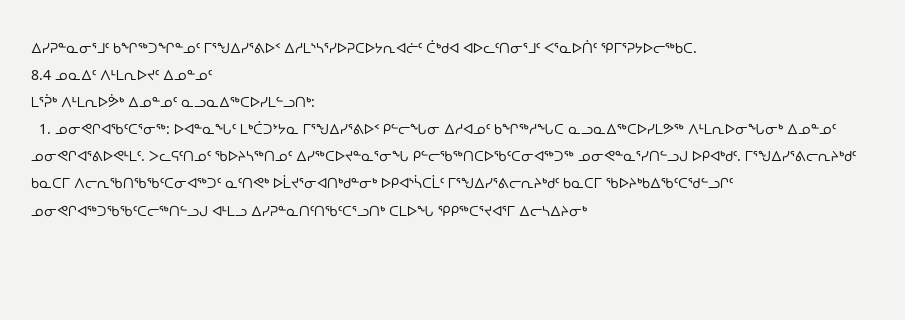ᐃᓯᕈᓐᓇᓂᕐᒧᑦ ᑲᖏᖅᑐᖏᓐᓄᑦ ᒥᕐᖑᐃᓯᕐᕕᐅᑉ ᐃᓱᒪᔅᓴᕐᓯᐅᕈᑕᐅᔭᕆᐊᓖᑦ ᑖᒃᑯᐊ ᐊᐅᓚᑦᑎᓂᕐᒧᑦ ᐸᕐᓇᐅᑏᑦ ᕿᒥᕐᕈᔭᐅᓕᖅᑲᑕ.
8.4 ᓄᓇᐃᑦ ᐱᒻᒪᕆᐅᔪᑦ ᐃᓄᓐᓄᑦ
ᒪᕐᕉᒃ ᐱᒻᒪᕆᐅᕘᒃ ᐃᓄᓐᓄᑦ ᓇᓗᓇᐃᖅᑕᐅᓯᒪᓪᓗᑎᒃ:
  1. ᓄᓂᕙᒋᐊᖃᑦᑕᕐᓂᖅ: ᐅᐊᓐᓇᖓᑦ ᒪᒃᑖᑐᔾᔭᓇ ᒥᕐᖑᐃᓯᕐᕕᐅᑉ ᑭᓪᓕᖓᓂ ᐃᓱᐊᓄᑦ ᑲᖏᖅᓱᖓᑕ ᓇᓗᓇᐃᖅᑕᐅᓯᒪᕗᖅ ᐱᒻᒪᕆᐅᓂᖓᓂᒃ ᐃᓄᓐᓄᑦ ᓄᓂᕙᒋᐊᕐᕕᐅᕙᒻᒪᑦ. ᐳᓚᕋᑦᑎᓄᑦ ᖃᐅᔨᓴᖅᑎᓄᑦ ᐃᓯᖅᑕᐅᔪᓐᓇᕐᓂᖓ ᑭᓪᓕᖃᖅᑎᑕᐅᖃᑦᑕᓂᐊᖅᑐᖅ ᓄᓂᕙᓐᓇᕐᓯᑎᓪᓗᒍ ᐅᑭᐊᒃᑯᑦ. ᒥᕐᖑᐃᓯᕐᕕᓕᕆᔨᒃᑯᑦ ᑲᓇᑕᒥ ᐱᓕᕆᖃᑎᖃᖃᑦᑕᓂᐊᖅᑐᑦ ᓇᑦᑎᕙᒃ ᐅᒫᔪᕐᓂᐊᑎᒃᑯᓐᓂᒃ ᐅᑭᐊᔅᓵᑕᒫᑦ ᒥᕐᖑᐃᓯᕐᕕᓕᕆᔨᒃᑯᑦ ᑲᓇᑕᒥ ᖃᐅᔨᒃᑲᐃᖃᑦᑕᖁᓪᓗᒋᑦ ᓄᓂᕙᒋᐊᖅᑐᖃᖃᑦᑕᓕᖅᑎᓪᓗᒍ ᐊᒻᒪᓗ ᐃᓯᕈᓐᓇᑎᑦᑎᖃᑦᑕᕐᓗᑎᒃ ᑕᒪᐅᖓ ᕿᑭᖅᑕᕐᔪᐊᕐᒥ ᐃᓕᓴᐃᔨᓂᒃ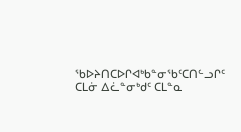ᖃᐅᔨᑎᑕᐅᒋᐊᒃᑲᓐᓂᖃᑦᑕᑎᓪᓗᒋᑦ ᑕᒪᓃ ᐃᓛᓐᓂᒃᑯᑦ ᑕᒪᓐᓇ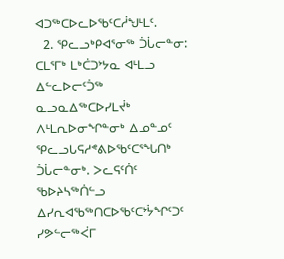ᐊᑐᖅᑕᐅᓚᐅᖃᑦᑕᓲᖑᒻᒪᑦ.
  2. ᕿᓚᓗᒃᑭᐊᕐᓂᖅ ᑑᒑᓕᓐᓂ: ᑕᒪᕐᒥᒃ ᒪᒃᑖᑐᔾᔭᓇ ᐊᒻᒪᓗ ᐃᓪᓚᐅᓕᑦᑑᖅ ᓇᓗᓇᐃᖅᑕᐅᓯᒪᔫᒃ ᐱᒻᒪᕆᐅᓂᖏᓐᓂᒃ ᐃᓄᓐᓄᑦ ᕿᓚᓗᒐᕋᓱᕝᕕᐅᖃᑦᑕᕐᖓᑎᒃ ᑑᒑᓕᓐᓂᒃ. ᐳᓚᕋᑦᑏᑦ ᖃᐅᔨᓴᖅᑏᓪᓗ ᐃᓯᕆᐊᖃᖅᑎᑕᐅᖃᑦᑕᔾᔮᖏᑦᑐᑦ ᓯᕗᓪᓕᖅᐹᒥ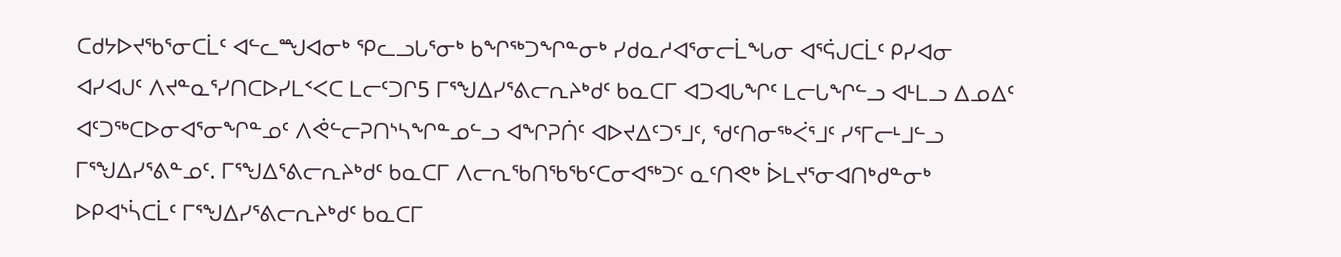ᑕᑯᔭᐅᔪᖃᕐᓂᑕᒫᑦ ᐊᓪᓚᙳᐊᓂᒃ ᕿᓚᓗᒐᕐᓂᒃ ᑲᖏᖅᑐᖏᓐᓂᒃ ᓯᑯᓇᓱᐊᕐᓂᓕᒫᖓᓂ ᐊᕐᕌᒍᑕᒫᑦ ᑭᓯᐊᓂ ᐊᓯᐊᒍᑦ ᐱᔪᓐᓇᕐᓯᑎᑕᐅᓯᒪᑉᐸᑕ ᒪᓕᑦᑐᒋ5 ᒥᕐᖑᐃᓯᕐᕕᓕᕆᔨᒃᑯᑦ ᑲᓇᑕᒥ ᐊᑐᐊᒐᖏᑦ ᒪᓕᒐᖏᓪᓗ ᐊᒻᒪᓗ ᐃᓄᐃᑦ ᐊᑦᑐᖅᑕᐅᓂᐊᕐᓂᖏᓐᓄᑦ ᐱᕚᓪᓕᕈᑎᔅᓴᖏᓐᓄᓪᓗ ᐊᖏᕈᑏᑦ ᐊᐅᔪᐃᑦᑐᕐᒧᑦ, ᖁᑦᑎᓂᖅᐹᕐᒧᑦ ᓯᕐᒥᓕᒻᒧᓪᓗ ᒥᕐᖑᐃᓯᕐᕕᓐᓄᑦ. ᒥᕐᖑᐃᕐᕕᓕᕆᔨᒃᑯᑦ ᑲᓇᑕᒥ ᐱᓕᕆᖃᑎᖃᖃᑦᑕᓂᐊᖅᑐᑦ ᓇᑦᑎᕙᒃ ᐆᒪᔪᕐᓂᐊᑎᒃᑯᓐᓂᒃ ᐅᑭᐊᔅᓵᑕᒫᑦ ᒥᕐᖑᐃᓯᕐᕕᓕᕆᔨᒃᑯᑦ ᑲᓇᑕᒥ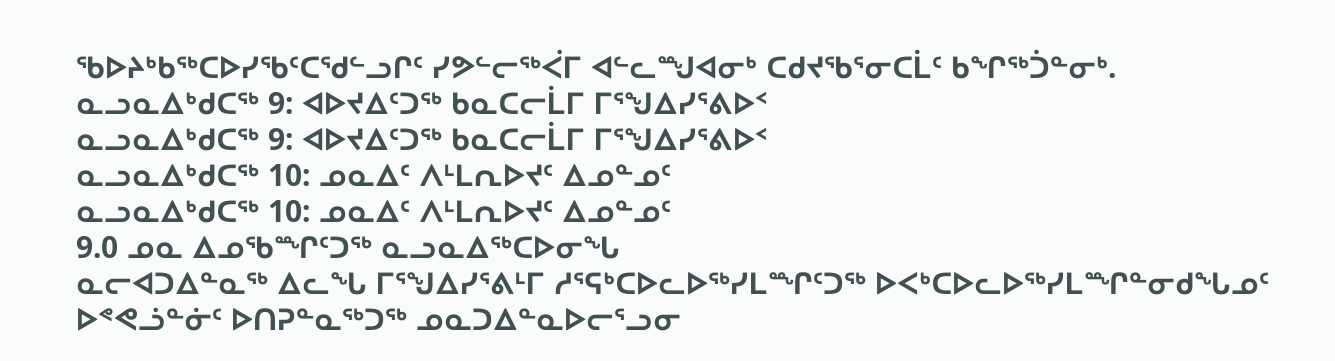ᖃᐅᔨᒃᑲᖅᑕᐅᓯᖃᑦᑕᖁᓪᓗᒋᑦ ᓯᕗᓪᓕᖅᐹᒥ ᐊᓪᓚᙳᐊᓂᒃ ᑕᑯᔪᖃᕐᓂᑕᒫᑦ ᑲᖏᖅᑑᓐᓂᒃ.
ᓇᓗᓇᐃᒃᑯᑕᖅ 9: ᐊᐅᔪᐃᑦᑐᖅ ᑲᓇᑕᓕᒫᒥ ᒥᕐᖑᐃᓯᕐᕕᐅᑉ
ᓇᓗᓇᐃᒃᑯᑕᖅ 9: ᐊᐅᔪᐃᑦᑐᖅ ᑲᓇᑕᓕᒫᒥ ᒥᕐᖑᐃᓯᕐᕕᐅᑉ
ᓇᓗᓇᐃᒃᑯᑕᖅ 10: ᓄᓇᐃᑦ ᐱᒻᒪᕆᐅᔪᑦ ᐃᓄᓐᓄᑦ
ᓇᓗᓇᐃᒃᑯᑕᖅ 10: ᓄᓇᐃᑦ ᐱᒻᒪᕆᐅᔪᑦ ᐃᓄᓐᓄᑦ
9.0 ᓄᓇ ᐃᓄᖃᙱᑦᑐᖅ ᓇᓗᓇᐃᖅᑕᐅᓂᖓ
ᓇᓕᐊᑐᐃᓐᓇᖅ ᐃᓚᖓ ᒥᕐᖑᐃᓯᕐᕕᒻᒥ ᓱᕐᕋᒃᑕᐅᓚᐅᖅᓯᒪᙱᑦᑐᖅ ᐅᐸᒃᑕᐅᓚᐅᖅᓯᒪᙱᓐᓂᑯᖓᓄᑦ ᐅᕝᕙᓘᓐᓃᑦ ᐅᑎᕈᓐᓇᖅᑐᖅ ᓄᓇᑐᐃᓐᓇᐅᓕᕐᓗᓂ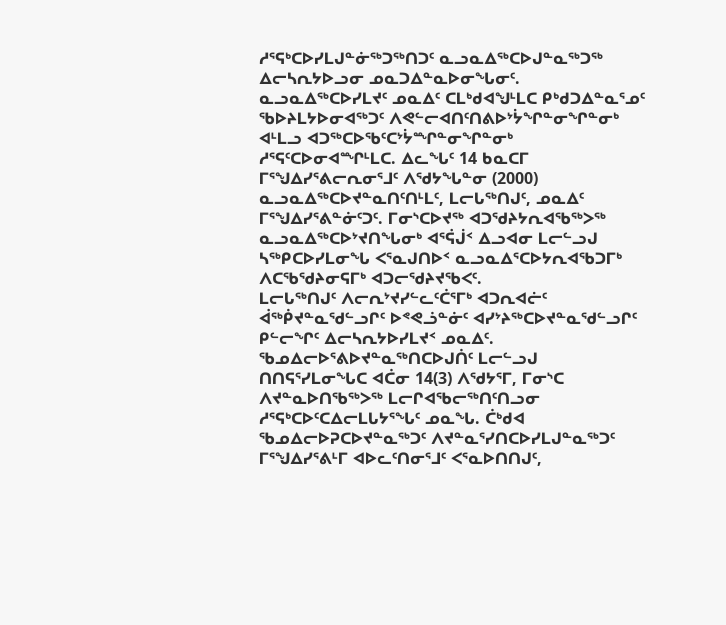ᓱᕐᕋᒃᑕᐅᓯᒪᒍᓐᓃᖅᑐᖅᑎᑐᑦ ᓇᓗᓇᐃᖅᑕᐅᒍᓐᓇᖅᑐᖅ ᐃᓕᓴᕆᔭᐅᓗᓂ ᓄᓇᑐᐃᓐᓇᐅᓂᖓᓂᑦ. ᓇᓗᓇᐃᖅᑕᐅᓯᒪᔪᑦ ᓄᓇᐃᑦ ᑕᒪᒃᑯᐊᖑᒻᒪᑕ ᑭᒃᑯᑐᐃᓐᓇᕐᓄᑦ ᖃᐅᔨᒪᔭᐅᓂᐊᖅᑐᑦ ᐱᕙᓪᓕᐊᑎᑦᑎᕕᐅᔾᔮᖏᓐᓂᖏᓐᓂᒃ ᐊᒻᒪᓗ ᐊᑐᖅᑕᐅᖃᑦᑕᔾᔮᙱᓐᓂᖏᓐᓂᒃ ᓱᕐᕋᑦᑕᐅᓂᐊᙱᒻᒪᑕ. ᐃᓚᖓᑦ 14 ᑲᓇᑕᒥ ᒥᕐᖑᐃᓯᕐᕕᓕᕆᓂᕐᒧᑦ ᐱᖁᔭᖓᓐᓂ (2000) ᓇᓗᓇᐃᖅᑕᐅᔪᓐᓇᑎᑦᑎᒻᒪᑦ, ᒪᓕᒐᖅᑎᒍᑦ, ᓄᓇᐃᑦ ᒥᕐᖑᐃᓯᕐᕕᓐᓃᑦᑐᑦ. ᒥᓂᔅᑕᐅᔪᖅ ᐊᑐᖁᔨᔭᕆᐊᖃᖅᐳᖅ ᓇᓗᓇᐃᖅᑕᐅᔾᔪᑎᖓᓂᒃ ᐊᕐᕌᒎᑉ ᐃᓗᐊᓂ ᒪᓕᓪᓗᒍ ᓴᖅᑭᑕᐅᓯᒪᓂᖓ ᐸᕐᓇᒍᑎᐅᑉ ᓇᓗᓇᐃᕐᑕᐅᔭᕆᐊᖃᑐᒥᒃ ᐱᑕᖃᖁᔨᓂᕋᒥᒃ ᐊᑐᓕᖁᔨᔪᖃᐸᑦ.
ᒪᓕᒐᖅᑎᒍᑦ ᐱᓕᕆᔾᔪᓯᓪᓚᑦᑖᕐᒥᒃ ᐊᑐᕆᐊᓖᑦ ᐋᖅᑮᔪᓐᓇᖁᓪᓗᒋᑦ ᐅᕝᕙᓘᓐᓃᑦ ᐊᓯᔾᔨᖅᑕᐅᔪᓐᓇᖁᓪᓗᒋᑦ ᑭᓪᓕᖏᑦ ᐃᓕᓴᕆᔭᐅᓯᒪᔪᑉ ᓄᓇᐃᑦ. ᖃᓄᐃᓕᐅᕐᕕᐅᔪᓐᓇᖅᑎᑕᐅᒍᑏᑦ ᒪᓕᓪᓗᒍ ᑎᑎᕋᕐᓯᒪᓂᖓᑕ ᐊᑖᓂ 14(3) ᐱᖁᔭᕐᒥ, ᒥᓂᔅᑕ ᐱᔪᓐᓇᐅᑎᖃᖅᐳᖅ ᒪᓕᒋᐊᖃᓕᖅᑎᑦᑎᓗᓂ ᓱᕐᕋᒃᑕᐅᑦᑕᐃᓕᒪᒐᔭᕐᖓᑦ ᓄᓇᖓ. ᑖᒃᑯᐊ ᖃᓄᐃᓕᐅᕈᑕᐅᔪᓐᓇᖅᑐᑦ ᐱᔪᓐᓇᕐᓯᑎᑕᐅᓯᒪᒍᓐᓇᖅᑐᑦ ᒥᕐᖑᐃᓯᕐᕕᒻᒥ ᐊᐅᓚᑦᑎᓂᕐᒧᑦ ᐸᕐᓇᐅᑎᑎᒍᑦ,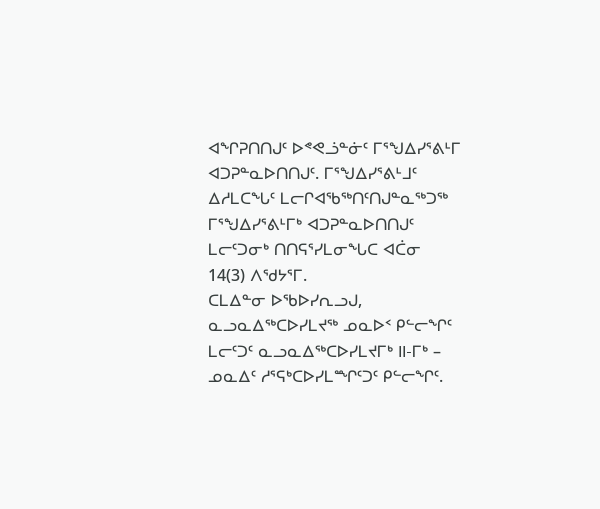ᐊᖏᕈᑎᑎᒍᑦ ᐅᕝᕙᓘᓐᓃᑦ ᒥᕐᖑᐃᓯᕐᕕᒻᒥ ᐊᑐᕈᓐᓇᐅᑎᑎᒍᑦ. ᒥᕐᖑᐃᓯᕐᕕᒻᒧᑦ ᐃᓱᒪᑕᖓᑦ ᒪᓕᒋᐊᖃᖅᑎᑦᑎᒍᓐᓇᖅᑐᖅ ᒥᕐᖑᐃᓯᕐᕕᒻᒥᒃ ᐊᑐᕈᓐᓇᐅᑎᑎᒍᑦ ᒪᓕᑦᑐᓂᒃ ᑎᑎᕋᕐᓯᒪᓂᖓᑕ ᐊᑖᓂ 14(3) ᐱᖁᔭᕐᒥ.
ᑕᒪᐃᓐᓂ ᐅᖃᐅᓯᕆᓗᒍ, ᓇᓗᓇᐃᖅᑕᐅᓯᒪᔪᖅ ᓄᓇᐅᑉ ᑭᓪᓕᖏᑦ ᒪᓕᑦᑐᑦ ᓇᓗᓇᐃᖅᑕᐅᓯᒪᔪᒥᒃ II-ᒥᒃ – ᓄᓇᐃᑦ ᓱᕐᕋᒃᑕᐅᓯᒪᙱᑦᑐᑦ ᑭᓪᓕᖏᑦ.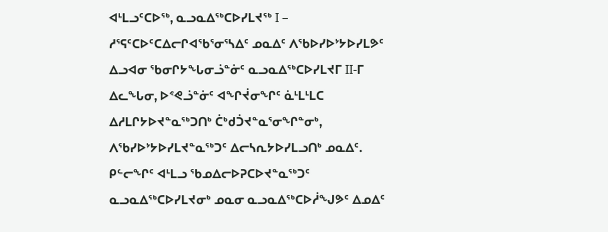ᐊᒻᒪᓗᑦᑕᐅᖅ, ᓇᓗᓇᐃᖅᑕᐅᓯᒪᔪᖅ I – ᓱᕐᕋᑦᑕᐅᑦᑕᐃᓕᒋᐊᖃᕐᓂᕐᓴᐃᑦ ᓄᓇᐃᑦ ᐱᖃᐅᓯᐅᔾᔭᐅᓯᒪᕗᑦ ᐃᓗᐊᓂ ᖃᓂᒋᔭᖓᓂᓘᓐᓃᑦ ᓇᓗᓇᐃᖅᑕᐅᓯᒪᔪᒥ II-ᒥ ᐃᓚᖓᓂ, ᐅᕝᕙᓘᓐᓃᑦ ᐊᖏᔫᓂᖏᑦ ᓈᒻᒪᒻᒪᑕ ᐃᓱᒪᒋᔭᐅᔪᓐᓇᖅᑐᑎᒃ ᑖᒃᑯᑑᔪᓐᓇᕐᓂᖏᓐᓂᒃ, ᐱᖃᓯᐅᔾᔭᐅᓯᒪᔪᓐᓇᖅᑐᑦ ᐃᓕᓴᕆᔭᐅᓯᒪᓗᑎᒃ ᓄᓇᐃᑦ.
ᑭᓪᓕᖏᑦ ᐊᒻᒪᓗ ᖃᓄᐃᓕᐅᕈᑕᐅᔪᓐᓇᖅᑐᑦ ᓇᓗᓇᐃᖅᑕᐅᓯᒪᔪᓂᒃ ᓄᓇᓂ ᓇᓗᓇᐃᖅᑕᐅᓲᖑᕗᑦ ᐃᓄᐃᑦ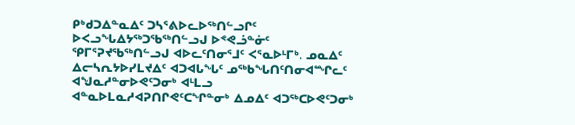ᑭᒃᑯᑐᐃᓐᓇᐃᑦ ᑐᓴᕐᕕᐅᓚᐅᖅᑎᓪᓗᒋᑦ ᐅᐸᓗᖓᐃᔭᖅᑐᖃᖅᑎᓪᓗᒍ ᐅᕝᕙᓘᓐᓃᑦ ᕿᒥᕐᕈᔪᖃᖅᑎᓪᓗᒍ ᐊᐅᓚᑦᑎᓂᕐᒧᑦ ᐸᕐᓇᐅᒻᒥᒃ. ᓄᓇᐃᑦ ᐃᓕᓴᕆᔭᐅᓯᒪᔪᐃᑦ ᐊᑐᐊᒐᖓᑦ ᓄᖅᑲᖓᑎᑦᑎᓂᐊᙱᓚᑦ ᐊᖑᓇᓱᓐᓂᐅᕙᑦᑐᓂᒃ ᐊᒻᒪᓗ ᐊᓐᓇᐅᒪᓇᓱᐊᕈᑎᒋᕙᑦᑕᖏᓐᓂᒃ ᐃᓄᐃᑦ ᐊᑐᖅᑕᐅᕙᑦᑐᓂᒃ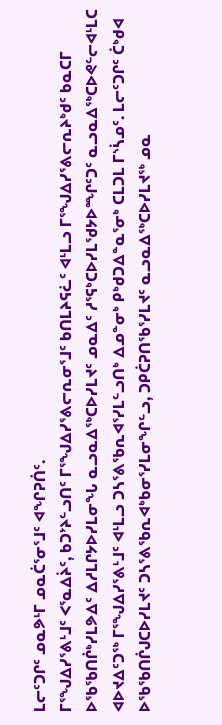ᒪᓕᑦᑐᒋᑦ ᓄᓇᕗᒻᒥ ᓄᓇᑖᕐᓂᕐᒧᑦ ᐊᖏᕈᑏᑦ.
ᒥᕐᖑᐃᓯᕐᕕᒻᒧᑦ ᐸᕐᓇᐃᔩᑦ, ᑲᑐᔾᔨᓪᓗᑎᑦ ᒥᕐᖑᐃᓯᕐᕕᓕᕆᓂᕐᒧᑦ ᑲᑎᒪᔨᕋᓛᑦ ᐊᒻᒪᓗ ᒥᕐᖑᐃᓯᕐᕕᓕᕆᔨᒃᑯᑦ ᑲᓇᑕᒥ ᐅᖃᖃᑎᒌᒃᓯᒪᕗᐃᑦ ᐃᓱᒪᒋᔭᐅᓯᒪᓂᖓ ᓇᓗᓇᐃᖅᑕᐅᓯᒪᔪᑦ ᓄᓇᐃᑦ ᓱᕐᕋᒃᑕᐅᓯᒪᖁᔭᐅᙱᑦᑐᑦ ᓇᓗᓇᐃᖅᑕᐅᕙᓪᓕᐊᒻᒪᑕ ᐊᐅᔪᐃᑦᑐᖅ ᒥᕐᖑᐃᓯᕐᕕᒻᒧᑦ ᐊᒻᒪᓗ ᑐᓴᕐᕕᖃᕆᐊᕐᓯᒪᓪᓗᑎᒃ ᐃᓄᓐᓂᒃ ᑭᒃᑯᑐᐃᓐᓇᕐᓂᒃ ᑕᒪᑐᒪ ᒥᔅᓵᓄᑦ. ᒪᓕᑦᑐᒋᑦ ᑖᒃᑯᐊ ᐅᖃᖃᑎᒌᒍᑕᐅᓯᒪᔪᑦ ᑐᓴᕐᕕᖃᕆᐊᒃᑲᓂᕐᓯᒪᓂᖏᓪᓗ, ᑐᑭᑖᕈᑎᖃᕐᓯᒪᔪᑦ ᓇᓗᓇᐃᖅᑕᐅᓯᒪᔪᖅ ᓄᓇ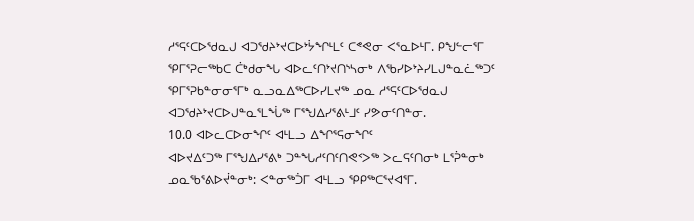ᓱᕐᕋᑦᑕᐅᖁᓇᒍ ᐊᑐᖁᔨᔾᔪᑕᐅᔾᔮᖏᒻᒪᑦ ᑕᕝᕙᓂ ᐸᕐᓇᐅᒻᒥ. ᑭᖑᓪᓕᕐᒥ ᕿᒥᕐᕈᓕᖅᑲᑕ ᑖᒃᑯᓂᖓ ᐊᐅᓚᑦᑎᔾᔪᑎᔅᓴᓂᒃ ᐱᖃᓯᐅᔾᔨᓯᒪᒍᓐᓇᓛᖅᑐᑦ ᕿᒥᕐᕈᑲᓐᓂᓂᕐᒥᒃ ᓇᓗᓇᐃᖅᑕᐅᓯᒪᔪᖅ ᓄᓇ ᓱᕐᕋᑦᑕᐅᖁᓇᒍ ᐊᑐᖁᔨᔾᔪᑕᐅᒍᓐᓇᕐᒪᖔᖅ ᒥᕐᖑᐃᓯᕐᕕᒻᒧᑦ ᓯᕗᓂᑦᑎᓐᓂ.
10.0 ᐊᐅᓚᑕᐅᓂᖏᑦ ᐊᒻᒪᓗ ᐃᖏᕐᕋᓂᖏᑦ
ᐊᐅᔪᐃᑦᑐᖅ ᒥᕐᖑᐃᓯᕐᕕᒃ ᑐᓐᖓᓱᑦᑎᑦᑎᕙᑉᐳᖅ ᐳᓚᕋᑦᑎᓂᒃ ᒪᕐᕉᓐᓂᒃ ᓄᓇᖃᕐᕕᐅᔫᓐᓂᒃ: ᐸᓐᓂᖅᑑᒥ ᐊᒻᒪᓗ ᕿᑭᖅᑕᕐᔪᐊᕐᒥ.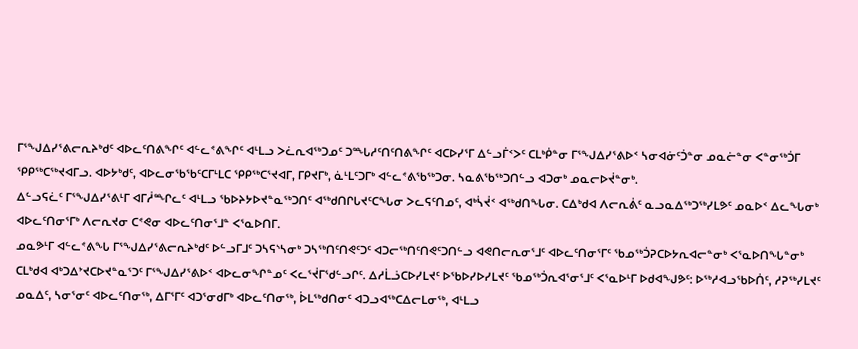ᒥᕐᖑᐃᓯᕐᕕᓕᕆᔨᒃᑯᑦ ᐊᐅᓚᑦᑎᕕᖏᑦ ᐊᓪᓚᕝᕕᖏᑦ ᐊᒻᒪᓗ ᐳᓛᕆᐊᖅᑐᓄᑦ ᑐᙵᓱᑦᑎᑦᑎᕕᖏᑦ ᐊᑕᐅᓯᕐᒥ ᐃᓪᓗᒦᑉᐳᑦ ᑕᒪᒃᑮᓐᓂ ᒥᕐᖑᐃᓯᕐᕕᐅᑉ ᓴᓂᐊᓃᑦᑑᓐᓂ ᓄᓇᓖᓐᓂ ᐸᓐᓂᖅᑑᒥ ᕿᑭᖅᑕᖅᔪᐊᒥᓗ. ᐊᐅᔭᒃᑯᑦ, ᐊᐅᓚᓂᖃᖃᑦᑕᒥᒻᒪᑕ ᕿᑭᖅᑕᕐᔪᐊᒥ, ᒥᑭᔪᒥᒃ, ᓈᒻᒪᑦᑐᒥᒃ ᐊᓪᓚᕝᕕᖃᖅᑐᓂ. ᓴᓇᕕᖃᖅᑐᑎᓪᓗ ᐊᑐᓂᒃ ᓄᓇᓕᐅᔫᓐᓂᒃ.
ᐃᓪᓗᕋᓛᑦ ᒥᕐᖑᐃᓯᕐᕕᒻᒥ ᐊᒥᓲᙱᓚᑦ ᐊᒻᒪᓗ ᖃᐅᔨᔭᐅᔪᓐᓇᖅᑐᑎᑦ ᐊᖅᑯᑎᒋᒐᔪᑦᑕᖓᓂ ᐳᓚᕋᑦᑎᓄᑦ, ᐊᒃᓵᔫᑉ ᐊᖅᑯᑎᖓᓂ. ᑕᐃᒃᑯᐊ ᐱᓕᕆᕖᑦ ᓇᓗᓇᐃᖅᑐᖅᓯᒪᕗᑦ ᓄᓇᐅᑉ ᐃᓚᖓᓂᒃ ᐊᐅᓚᑦᑎᓂᕐᒥᒃ ᐱᓕᕆᔪᓂ ᑕᕝᕙᓂ ᐊᐅᓚᑦᑎᓂᕐᒧᓐ ᐸᕐᓇᐅᑎᒥ.
ᓄᓇᕗᒻᒥ ᐊᓪᓚᕝᕕᖓ ᒥᕐᖑᐃᓯᕐᕕᓕᕆᔨᒃᑯᑦ ᐅᓪᓗᒥᒧᑦ ᑐᓴᕋᔅᓴᓂᒃ ᑐᓴᖅᑎᑦᑎᕙᑦᑐᑦ ᐊᑐᓕᖅᑎᑦᑎᕙᑦᑐᑎᓪᓗ ᐊᕙᑎᓕᕆᓂᕐᒧᑦ ᐊᐅᓚᑦᑎᓂᕐᒥᑦ ᖃᓄᖅᑑᕈᑕᐅᔭᕆᐊᓕᓐᓂᒃ ᐸᕐᓇᐅᑎᖓᓐᓂᒃ ᑕᒪᒃᑯᐊ ᐊᒃᑐᐃᔾᔪᑕᐅᔪᓐᓇᕐᑐᑦ ᒥᕐᖑᐃᓯᕐᕕᐅᑉ ᐊᐅᓚᓂᖏᓐᓄᑦ ᐸᓚᕐᔫᒥᖁᓪᓗᒋᑦ. ᐃᓱᒫᓘᑕᐅᓯᒪᔪᑦ ᐅᖃᐅᓯᐅᓯᒪᔪᑦ ᖃᓄᖅᑑᕆᐊᕐᓂᕐᒧᑦ ᐸᕐᓇᐅᒻᒥ ᐅᑯᐊᖑᕗᑦ: ᐅᖅᓱᐊᓗᖃᐅᑏᑦ, ᓱᕈᖅᓯᒪᔪᑦ ᓄᓇᐃᑦ, ᓴᓂᕐᓂᑦ ᐊᐅᓚᑦᑎᓂᖅ, ᐃᒥᕐᒥᑦ ᐊᑐᕐᓂᑯᒥᒃ ᐊᐅᓚᑦᑎᓂᖅ, ᐆᒪᖅᑯᑎᓂᑦ ᐊᑐᓗᐊᖅᑕᐃᓕᒪᓂᖅ, ᐊᒻᒪᓗ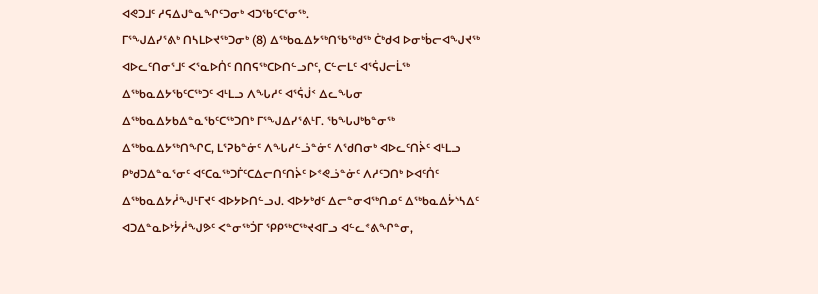ᐊᕙᑐᒧᑦ ᓱᕋᐃᒍᓐᓇᖏᑦᑐᓂᒃ ᐊᑐᖃᑦᑕᕐᓂᖅ.
ᒥᕐᖑᐃᓯᕐᕕᒃ ᑎᓴᒪᐅᔪᖅᑐᓂᒃ (8) ᐃᖅᑲᓇᐃᔭᖅᑎᖃᖅᑯᖅ ᑖᒃᑯᐊ ᐅᓂᒃᑳᓕᐊᖑᔪᖅ ᐊᐅᓚᑦᑎᓂᕐᒧᑦ ᐸᕐᓇᐅᑏᑦ ᑎᑎᕋᖅᑕᐅᑎᓪᓗᒋᑦ, ᑕᓪᓕᒪᑦ ᐊᕐᕌᒍᓕᒫᖅ ᐃᖅᑲᓇᐃᔭᖃᑦᑕᖅᑐᑦ ᐊᒻᒪᓗ ᐱᖓᓱᑦ ᐊᕐᕌᒎᑉ ᐃᓚᖓᓂ ᐃᖅᑲᓇᐃᔭᑲᐃᓐᓇᖃᑦᑕᖅᑐᑎᒃ ᒥᕐᖑᐃᓯᕐᕕᒻᒥ. ᖃᖓᒍᒃᑲᓐᓂᖅ ᐃᖅᑲᓇᐃᔭᖅᑎᖏᑕ, ᒪᕐᕈᑲᓐᓃᑦ ᐱᖓᓱᓪᓘᓐᓃᑦ ᐱᖁᑎᓂᒃ ᐊᐅᓚᑦᑎᔩᑦ ᐊᒻᒪᓗ ᑭᒃᑯᑐᐃᓐᓇᕐᓂᑦ ᐊᑦᑕᓇᖅᑐᒦᑦᑕᐃᓕᑎᑦᑎᔩᑦ ᐅᕝᕙᓘᓐᓃᑦ ᐱᓱᑦᑐᑎᒃ ᐅᐊᑦᑏᑦ ᐃᖅᑲᓇᐃᔭᓲᖑᒻᒥᔪᑦ ᐊᐅᔭᐅᑎᓪᓗᒍ. ᐊᐅᔭᒃᑯᑦ ᐃᓕᓐᓂᐊᖅᑎᓄᑦ ᐃᖅᑲᓇᐃᔮᔅᓴᐃᑦ ᐊᑐᐃᓐᓇᐅᔾᔮᓲᖑᕗᑦ ᐸᓐᓂᖅᑑᒥ ᕿᑭᖅᑕᖅᔪᐊᒥᓗ ᐊᓪᓚᕝᕕᖏᓐᓂ,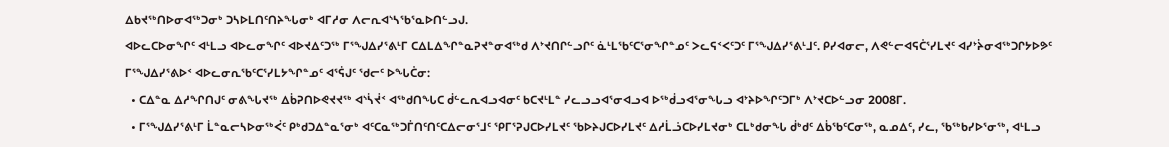ᐃᑲᔪᖅᑎᐅᓂᐊᖅᑐᓂᒃ ᑐᓴᐅᒪᑎᑦᑎᔨᖓᓂᒃ ᐊᒥᓱᓂ ᐱᓕᕆᐊᔅᓴᖃᕐᓇᐅᑎᓪᓗᒍ.
ᐊᐅᓚᑕᐅᓂᖏᑦ ᐊᒻᒪᓗ ᐊᐅᓚᓂᖏᑦ ᐊᐅᔪᐃᑦᑐᖅ ᒥᕐᖑᐃᓯᕐᕕᒻᒥ ᑕᐃᒪᐃᖏᓐᓇᕈᔪᓐᓂᐊᖅᑯ ᐱᔾᔪᑎᒋᓪᓗᒋᑦ ᓈᒻᒪᖃᑦᑕᕐᓂᖏᓐᓄᑦ ᐳᓚᕋᑉᐸᑦᑐᑦ ᒥᕐᖑᐃᓯᕐᕕᒻᒧᑦ. ᑭᓯᐊᓂᓕ, ᐱᕙᓪᓕᐊᕋᑖᕐᓯᒪᔪᑦ ᐊᓯᔾᔩᓂᐊᖅᑐᒋᔭᐅᕗᑦ ᒥᕐᖑᐃᓯᕐᕕᐅᑉ ᐊᐅᓚᓂᕆᖃᑦᑕᕐᓯᒪᔭᖏᓐᓄᑦ ᐊᕐᕌᒍᑦ ᖁᓕᑦ ᐅᖓᑖᓂ:
  • ᑕᐃᓐᓇ ᐃᓱᖏᑎᒍᑦ ᓂᕕᖓᔪᖅ ᐃᑳᕈᑎᐅᕙᔪᔪᖅ ᐊᔅᓵᔫᑉ ᐊᖅᑯᑎᖓᑕ ᑰᓪᓚᕆᐊᓗᐊᓂᑦ ᑲᑕᔪᒻᒪᓐ ᓯᓚᓗᓗᐊᕐᓂᐊᓗᐊ ᐅᖅᑰᓗᐊᕐᓂᖓᓗ ᐊᔾᔨᐅᖏᑦᑐᒥᒃ ᐱᔾᔪᑕᐅᓪᓗᓂ 2008ᒥ.
  • ᒥᕐᖑᐃᓯᕐᕕᒻᒥ ᒫᓐᓇᓕᓴᐅᓂᖅᐹᑦ ᑭᒃᑯᑐᐃᓐᓇᕐᓂᒃ ᐊᑦᑕᓇᖅᑐᒦᑎᑦᑎᑦᑕᐃᓕᓂᕐᒧᑦ ᕿᒥᕐᕈᒍᑕᐅᓯᒪᔪᑦ ᖃᐅᔨᒍᑕᐅᓯᒪᔪᑦ ᐃᓱᒫᓘᑕᐅᓯᒪᔪᓂᒃ ᑕᒪᒃᑯᓂᖓ ᑰᒃᑯᑦ ᐃᑳᖃᑦᑕᓂᖅ, ᓇᓄᐃᑦ, ᓯᓚ, ᖃᖅᑲᓯᐅᕐᓂᖅ, ᐊᒻᒪᓗ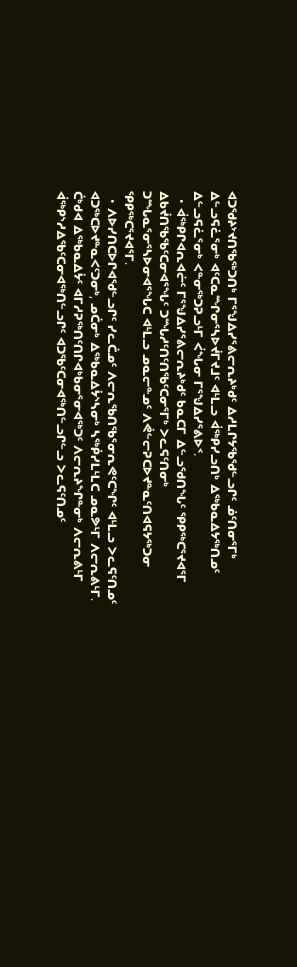ᐊᑐᖁᔨᔾᔪᑎᖃᖅᑐᑎᒃ ᒥᕐᖑᐃᓯᕐᕕᓕᕆᔨᒃᑯᑦ ᐃᓱᒪᒋᔭᖃᖁᓪᓗᒋᑦ ᓅᑦᑎᓂᕐᒥᒃ ᐃᓪᓗᕋᓛᕐᓂᒃ ᐊᑦᑕᓇᙱᓂᕐᓴᐅᔫᒥᔪᒧᑦ ᐊᒻᒪᓗ ᐋᖅᑭᓯᓗᑎᒃ ᐃᖅᑲᓇᐃᔭᖅᑎᓄᑦ ᐃᓪᓗᕋᓛᕐᓂᒃ ᐸᓐᓂᖅᑐᕈᓗᒻᒥ ᐹᖓᓂ ᒥᕐᖑᐃᓯᕐᕕᐅᑉ.
  • ᐋᖅᑭᒋᐊᕆᐊᓖᑦ ᒥᕐᖑᐃᓯᕐᕕᓕᕆᔨᒃᑯᑦ ᑲᓇᑕᒥ ᐃᓪᓗᖁᑎᖓᑦ ᕿᑭᖅᑕᕐᔪᐊᕐᒥ ᐃᑲᔫᑎᖃᖃᑦᑕᓂᐊᕐᖓᑦ ᑐᙵᓱᑦᑎᑦᑎᖃᑦᑕᓂᕐᒥᒃ ᐳᓚᕋᑦᑎᓂᒃ ᑐᙵᓇᕐᓂᕐᓴᐅᓂᐊᕐᖓᑕ ᐊᒻᒪᓗ ᓄᓇᓕᓐᓄᑦ ᐱᕚᓪᓕᕈᑕᐅᔪᓐᓇᑦᑎᐊᕋᔭᖅᑐᓂ ᕿᑭᖅᑕᕐᔪᐊᕐᒥ.
  • ᐱᐅᓯᑎᑕᐅᒋᐊᖁᓪᓗᒋᑦ ᓯᓚᑖᓄᑦ ᐱᓕᕆᖃᑎᖃᕐᓂᕆᕙᑦᑕᖏᑦ ᐊᒻᒪᓗ ᐳᓚᕋᑦᑎᓄᑦ ᐊᑐᖅᑕᐅᔪᓐᓇᐸᑦᑐᓂᒃ, ᓄᑖᓂᒃ ᐃᖅᑲᓇᐃᔮᔅᓴᓂᒃ ᓴᖅᑮᓯᒪᒻᒪᑕ ᓄᓇᕗᒻᒥ ᐱᓕᕆᕕᒻᒥ. ᑖᒃᑯᐊ ᐃᖅᑲᓇᐃᔮᑦ ᐊᒥᓱᕈᖅᑎᑦᑎᒋᐊᒃᑲᓂᕐᓂᐊᖅᑐᑦ ᐱᓕᕆᔨᖏᓐᓂᒃ ᐱᓕᕆᕕᒻᒥ ᐋᖅᑭᔅᓱᐃᖃᑦᑕᓂᐊᖅᑎᓪᓗᒋᑦ ᐊᑐᖃᑦᑕᓂᐊᖅᑎᓪᓗᒋᓪᓗ ᐳᓚᕋᑦᑎᓄᑦ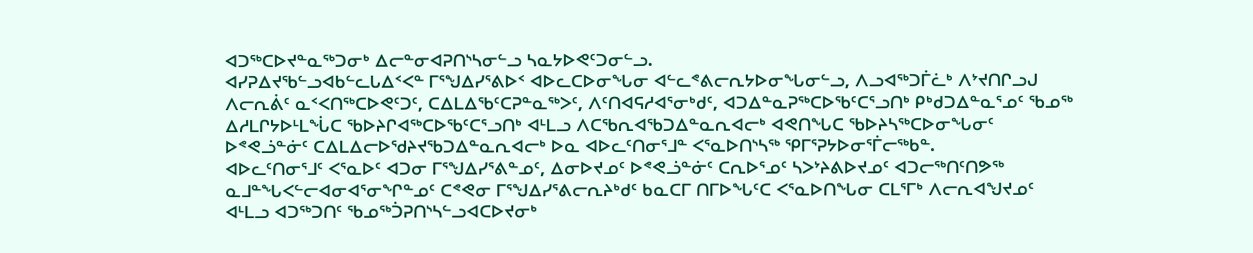ᐊᑐᖅᑕᐅᔪᓐᓇᖅᑐᓂᒃ ᐃᓕᓐᓂᐊᕈᑎᔅᓴᓂᓪᓗ ᓴᓇᔭᐅᕙᑦᑐᓂᓪᓗ.
ᐊᓯᕈᐃᔪᖃᓪᓗᐊᑲᓪᓚᒐᐃᑉᐸᓐ ᒥᕐᖑᐃᓯᕐᕕᐅᑉ ᐊᐅᓚᑕᐅᓂᖓᓂ ᐊᓪᓚᕝᕕᓕᕆᔭᐅᓂᖓᓂᓪᓗ, ᐱᓗᐊᖅᑐᒦᓛᒃ ᐱᔾᔪᑎᒋᓗᒍ ᐱᓕᕆᕖᑦ ᓇᑉᐸᑎᖅᑕᐅᕙᑦᑐᑦ, ᑕᐃᒪᐃᖃᑦᑕᕈᓐᓇᖅᐳᑦ, ᐱᑦᑎᐊᕋᓱᐊᕐᓂᒃᑯᑦ, ᐊᑐᐃᓐᓇᕈᖅᑕᐅᖃᑦᑕᕐᓗᑎᒃ ᑭᒃᑯᑐᐃᓐᓇᕐᓄᑦ ᖃᓄᖅ ᐃᓱᒪᒋᔭᐅᒻᒪᖔᑕ ᖃᐅᔨᒋᐊᖅᑕᐅᖃᑦᑕᕐᓗᑎᒃ ᐊᒻᒪᓗ ᐱᑕᖃᕆᐊᖃᑐᐃᓐᓇᕆᐊᓕᒃ ᐊᕙᑎᖓᑕ ᖃᐅᔨᓴᖅᑕᐅᓂᖓᓂᑦ ᐅᕝᕙᓘᓐᓃᑦ ᑕᐃᒪᐃᓕᐅᖁᔨᔪᖃᑐᐃᓐᓇᕆᐊᓕᒃ ᐅᓇ ᐊᐅᓚᑦᑎᓂᕐᒧᓐ ᐸᕐᓇᐅᑎᔅᓴᖅ ᕿᒥᕐᕈᔭᐅᓂᕐᒦᓕᖅᑲᓐ.
ᐊᐅᓚᑦᑎᓂᕐᒧᑦ ᐸᕐᓇᐅᑦ ᐊᑐᓂ ᒥᕐᖑᐃᓯᕐᕕᓐᓄᑦ, ᐃᓂᐅᔪᓄᑦ ᐅᕝᕙᓘᓐᓃᑦ ᑕᕆᐅᕐᓄᑦ ᓴᐳᔾᔨᕕᐅᔪᓄᑦ ᐊᑐᓕᖅᑎᑦᑎᕗᖅ ᓇᒧᓐᖓᐸᓪᓕᐊᓂᐊᕐᓂᖏᓐᓄᑦ ᑕᕝᕙᓂ ᒥᕐᖑᐃᓯᕐᕕᓕᕆᔨᒃᑯᑦ ᑲᓇᑕᒥ ᑎᒥᐅᖓᑦᑕ ᐸᕐᓇᐅᑎᖓᓂ ᑕᒪᕐᒥᒃ ᐱᓕᕆᐊᖑᔪᓄᑦ ᐊᒻᒪᓗ ᐊᑐᖅᑐᑎᑦ ᖃᓄᖅᑑᕈᑎᔅᓴᓪᓗᐊᑕᐅᔪᓂᒃ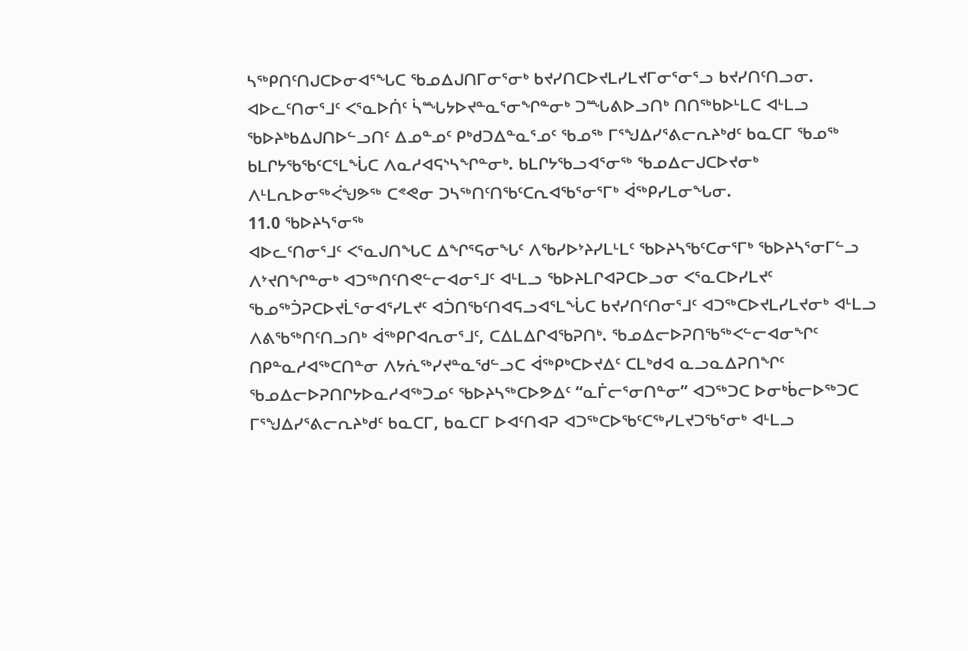ᓴᖅᑭᑎᑦᑎᒍᑕᐅᓂᐊᕐᖓᑕ ᖃᓄᐃᒍᑎᒥᓂᕐᓂᒃ ᑲᔪᓯᑎᑕᐅᔪᒪᓯᒪᔪᒥᓂᕐᓂᕐᓗ ᑲᔪᓯᑎᑦᑎᓗᓂ. ᐊᐅᓚᑦᑎᓂᕐᒧᑦ ᐸᕐᓇᐅᑏᑦ ᓵᙵᔭᐅᔪᓐᓇᕐᓂᖏᓐᓂᒃ ᑐᙵᕕᐅᓗᑎᒃ ᑎᑎᖅᑲᐅᒻᒪᑕ ᐊᒻᒪᓗ ᖃᐅᔨᒃᑲᐃᒍᑎᐅᓪᓗᑎᑦ ᐃᓄᓐᓄᑦ ᑭᒃᑯᑐᐃᓐᓇᕐᓄᑦ ᖃᓄᖅ ᒥᕐᖑᐃᓯᕐᕕᓕᕆᔨᒃᑯᑦ ᑲᓇᑕᒥ ᖃᓄᖅ ᑲᒪᒋᔭᖃᖃᑦᑕᕐᒪᖔᑕ ᐱᓇᓱᐊᕋᔅᓴᖏᓐᓂᒃ. ᑲᒪᒋᔭᖃᓗᐊᕐᓂᖅ ᖃᓄᐃᓕᒍᑕᐅᔪᓂᒃ ᐱᒻᒪᕆᐅᓂᖅᐹᖑᕗᖅ ᑕᕝᕙᓂ ᑐᓴᖅᑎᑦᑎᖃᑦᑕᕆᐊᖃᕐᓂᕐᒥᒃ ᐋᖅᑭᓯᒪᓂᖓᓂ.
11.0 ᖃᐅᔨᓴᕐᓂᖅ
ᐊᐅᓚᑦᑎᓂᕐᒧᑦ ᐸᕐᓇᒍᑎᖓᑕ ᐃᖏᕐᕋᓂᖓᑦ ᐱᖃᓯᐅᔾᔨᓯᒪᒻᒪᑦ ᖃᐅᔨᓴᖃᑦᑕᓂᕐᒥᒃ ᖃᐅᔨᓴᕐᓂᒥᓪᓗ ᐱᔾᔪᑎᖏᓐᓂᒃ ᐊᑐᖅᑎᑦᑎᕙᓪᓕᐊᓂᕐᒧᑦ ᐊᒻᒪᓗ ᖃᐅᔨᒪᒋᐊᕈᑕᐅᓗᓂ ᐸᕐᓇᑕᐅᓯᒪᔪᑦ ᖃᓄᖅᑑᕈᑕᐅᔪᒫᕐᓂᐊᕐᓯᒪᔪᑦ ᐊᑑᑎᖃᑦᑎᐊᕋᓗᐊᕐᒪᖔᑕ ᑲᔪᓯᑎᑦᑎᓂᕐᒧᑦ ᐊᑐᖅᑕᐅᔪᒪᓯᒪᔪᓂᒃ ᐊᒻᒪᓗ ᐱᕕᖃᖅᑎᑦᑎᓗᑎᒃ ᐋᖅᑭᒋᐊᕆᓂᕐᒧᑦ, ᑕᐃᒪᐃᒋᐊᖃᕈᑎᒃ. ᖃᓄᐃᓕᐅᕈᑎᖃᖅᐸᓪᓕᐊᓂᖏᑦ ᑎᑭᓐᓇᓱᐊᖅᑕᑎᓐᓂ ᐱᔭᕇᖅᓯᔪᓐᓇᖁᓪᓗᑕ ᐋᖅᑭᒃᑕᐅᔪᐃᑦ ᑕᒪᒃᑯᐊ ᓇᓗᓇᐃᕈᑎᖏᑦ ᖃᓄᐃᓕᐅᕈᑎᒋᔭᐅᓇᓱᐊᖅᑐᓄᑦ ᖃᐅᔨᓴᖅᑕᐅᕗᐃᑦ “ᓇᒦᓕᕐᓂᑎᓐᓂ” ᐊᑐᖅᑐᑕ ᐅᓂᒃᑳᓕᐅᖅᑐᑕ ᒥᕐᖑᐃᓯᕐᕕᓕᕆᔨᒃᑯᑦ ᑲᓇᑕᒥ, ᑲᓇᑕᒥ ᐅᐊᑦᑎᐊᕈ ᐊᑐᖅᑕᐅᖃᑦᑕᖅᓯᒪᔪᑐᖃᕐᓂᒃ ᐊᒻᒪᓗ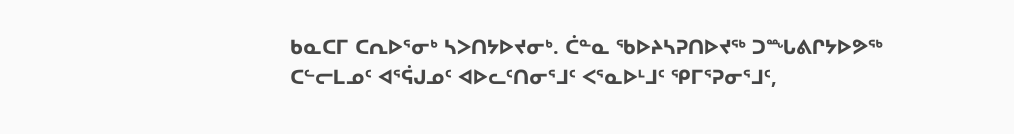ᑲᓇᑕᒥ ᑕᕆᐅᕐᓂᒃ ᓴᐳᑎᔭᐅᔪᓂᒃ. ᑖᓐᓇ ᖃᐅᔨᓴᕈᑎᐅᔪᖅ ᑐᙵᕕᒋᔭᐅᕗᖅ ᑕᓪᓕᒪᓄᑦ ᐊᕐᕌᒍᓄᑦ ᐊᐅᓚᑦᑎᓂᕐᒧᑦ ᐸᕐᓇᐅᒻᒧᑦ ᕿᒥᕐᕈᓂᕐᒧᑦ,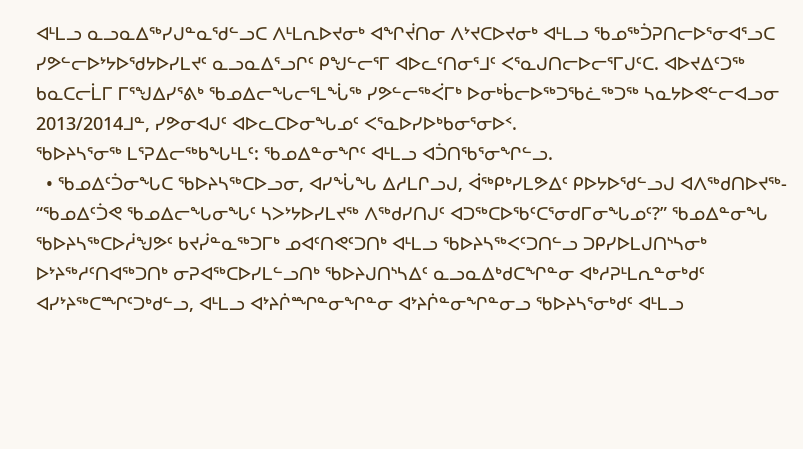ᐊᒻᒪᓗ ᓇᓗᓇᐃᖅᓯᒍᓐᓇᖁᓪᓗᑕ ᐱᒻᒪᕆᐅᔪᓂᒃ ᐊᖏᔫᑎᓂ ᐱᔾᔪᑕᐅᔪᓂᒃ ᐊᒻᒪᓗ ᖃᓄᖅᑑᕈᑎᓕᐅᕐᓂᐊᕐᓗᑕ ᓯᕗᓪᓕᐅᔾᔭᐅᖁᔭᐅᓯᒪᔪᑦ ᓇᓗᓇᐃᕐᓗᒋᑦ ᑭᖑᓪᓕᕐᒥ ᐊᐅᓚᑦᑎᓂᕐᒧᑦ ᐸᕐᓇᒍᑎᓕᐅᓕᕐᒥᒍᑦᑕ. ᐊᐅᔪᐃᑦᑐᖅ ᑲᓇᑕᓕᒫᒥ ᒥᕐᖑᐃᓯᕐᕕᒃ ᖃᓄᐃᓕᖓᓕᕐᒪᖔᖅ ᓯᕗᓪᓕᖅᐹᒥᒃ ᐅᓂᒃᑳᓕᐅᖅᑐᖃᓛᖅᑐᖅ ᓴᓇᔭᐅᕙᓪᓕᐊᓗᓂ 2013/2014ᒧᓐ, ᓯᕗᓂᐊᒍᑦ ᐊᐅᓚᑕᐅᓂᖓᓄᑦ ᐸᕐᓇᐅᓯᐅᒃᑲᓂᕐᓂᐅᑉ.
ᖃᐅᔨᓴᕐᓂᖅ ᒪᕐᕈᐃᓕᖅᑲᖓᒻᒪᑦ: ᖃᓄᐃᓐᓂᖏᑦ ᐊᒻᒪᓗ ᐊᑑᑎᖃᕐᓂᖏᓪᓗ.
  • ᖃᓄᐃᑦᑑᓂᖓᑕ ᖃᐅᔨᓴᖅᑕᐅᓗᓂ, ᐊᓯᖔᖓ ᐃᓱᒪᒋᓗᒍ, ᐋᖅᑭᒃᓯᒪᕗᐃᑦ ᑭᐅᔭᐅᖁᓪᓗᒍ ᐊᐱᖅᑯᑎᐅᔪᖅ- “ᖃᓄᐃᑦᑑᕙ ᖃᓄᐃᓕᖓᓂᖓᑦ ᓴᐳᔾᔭᐅᓯᒪᔪᖅ ᐱᖅᑯᓯᑎᒍᑦ ᐊᑐᖅᑕᐅᖃᑦᑕᕐᓂᑯᒥᓂᖓᓄᑦ?” ᖃᓄᐃᓐᓂᖓ ᖃᐅᔨᓴᖅᑕᐅᓲᖑᕗᑦ ᑲᔪᓰᓐᓇᖅᑐᒥᒃ ᓄᐊᑦᑎᕙᑦᑐᑎᒃ ᐊᒻᒪᓗ ᖃᐅᔨᓴᖅᐸᑦᑐᑎᓪᓗ ᑐᑭᓯᐅᒪᒍᑎᔅᓴᓂᒃ ᐅᔾᔨᖅᓱᑦᑎᐊᖅᑐᑎᒃ ᓂᕈᐊᖅᑕᐅᓯᒪᓪᓗᑎᒃ ᖃᐅᔨᒍᑎᔅᓴᐃᑦ ᓇᓗᓇᐃᒃᑯᑕᖏᓐᓂ ᐊᒃᓱᕈᒻᒪᕆᓐᓂᒃᑯᑦ ᐊᓯᔾᔨᖅᑕᙱᑦᑐᒃᑯᓪᓗ, ᐊᒻᒪᓗ ᐊᔾᔨᒌᙱᓐᓂᖏᓐᓂ ᐊᔾᔨᒌᓐᓂᖏᓐᓂᓗ ᖃᐅᔨᓴᕐᓂᒃᑯᑦ ᐊᒻᒪᓗ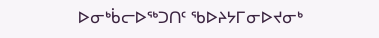ᐅᓂᒃᑳᓕᐅᖅᑐᑎᑦ ᖃᐅᔨᔭᒥᓂᐅᔪᓂᒃ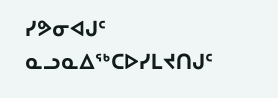ᓯᕗᓂᐊᒍᑦ ᓇᓗᓇᐃᖅᑕᐅᓯᒪᔪᑎᒍᑦ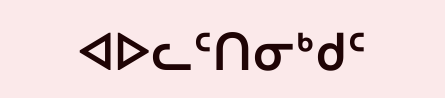ᐊᐅᓚᑦᑎᓂᒃᑯᑦ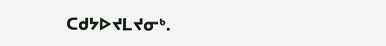ᑕᑯᔭᐅᔪᒪᔪᓂᒃ.